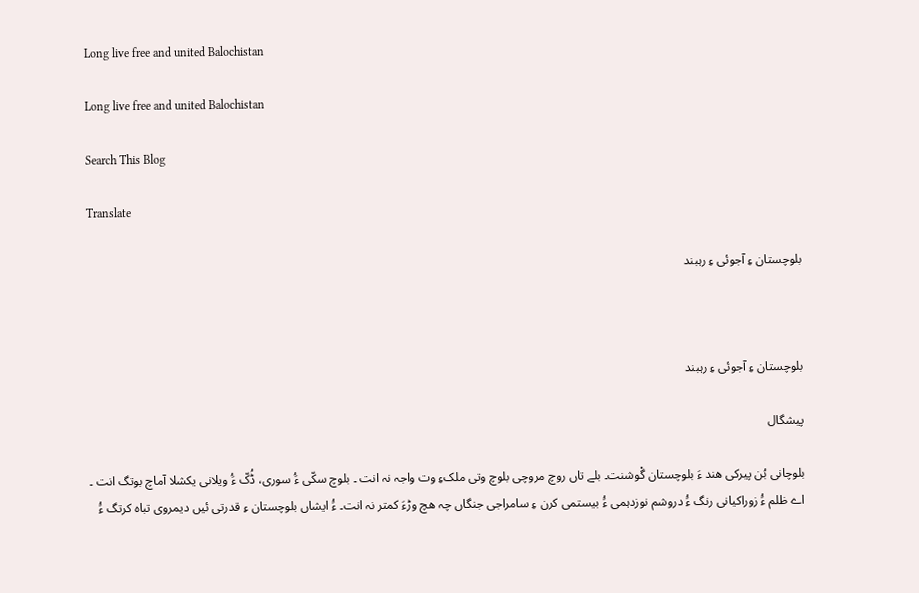Long live free and united Balochistan

Long live free and united Balochistan

Search This Blog

Translate

بلوچستان ءِ آجوئی ءِ رہبند



بلوچستان ءِ آجوئی ءِ رہبند

پیشگال

بلوچانی بُن پیرکی ھند ءَ بلوچستان گْوشنت۔ بلے تاں روچ مروچی بلوچ وتی ملکءِ وت واجہ نہ انت ۔ بلوچ سکّی ءَُ سوری، ڈُکّ ءَُ ویلانی یکشلا آماچ بوتگ انت ۔ اے ظلم ءَُ زوراکیانی رنگ ءَُ دروشم نوزدہمی ءَُ بیستمی کرن ءِ سامراجی جنگاں چہ ھچ وڑءَ کمتر نہ انت۔ ءَُ ایشاں بلوچستان ءِ قدرتی ئیں دیمروی تباہ کرتگ ءَُ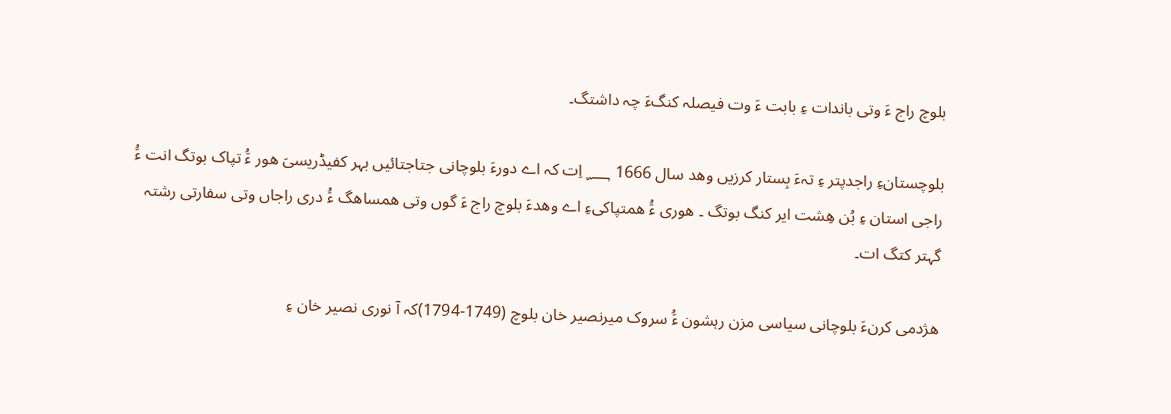بلوچ راج ءَ وتی باندات ءِ بابت ءَ وت فیصلہ کنگءَ چہ داشتگ۔

بلوچستانءِ راجدپتر ءِ تہءَ بِستار کرزیں وھد سال 1666 ؁ اِت کہ اے دورءَ بلوچانی جتاجتائیں بہر کفیڈریسیَ ھور ءَُ تپاک بوتگ انت ءَُ راجی استان ءِ بُن ھِشت ایر کنگ بوتگ ۔ ھوری ءَُ ھمتپاکیءِ اے وھدءَ بلوچ راج ءَ گوں وتی ھمساھگ ءَُ دری راجاں وتی سفارتی رشتہ گہتر کتگ ات۔

ھژدمی کرنءَ بلوچانی سیاسی مزن رہشون ءَُ سروک میرنصیر خان بلوچ (1749-1794)کہ آ نوری نصیر خان ءِ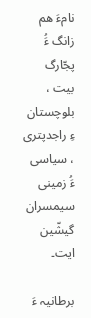نامءَ ھم زانگ ءَُ پجّارگ بیت ، بلوچستان ءِ راجدپتری ، سیاسی ءَُ زمینی سیمسران گیشّین ایت۔

برطانیہ ءَ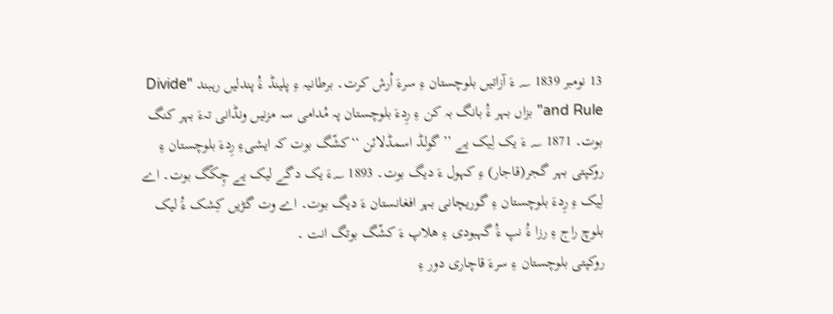13 نومبر 1839 ؁ ءَ آزاتیں بلوچستان ءِ سرءَ اُرش کرت۔ برطانیہ ءِ پلینڈ ءَُ پندلیں رہبند "Divide and Rule" بزاں بہر ءَُ بانگ بہ کن ءِ رِدءَ بلوچستان پہ مُدامی سہ مزنیں ونڈانی تہءَ بہر کنگ بوت۔ 1871 ؁ ءَ یک لِیک یے ’’گولڈ اسمڈلائن ‘‘کشّگ بوت کہ ایشیءِ رِدءَ بلوچستان ءِ روکپتی بہر گجر(قاجار) ءِ کہول ءَ دیگ بوت۔ 1893 ؁ءَ یک دگے لیک یے چِکّگ بوت۔ اے لِیک ءِ رِدءَ بلوچستان ءِ گوریچانی بہر افغانستان ءَ دیگ بوت۔ اے وت گڑیں کِشک ءَُ لیک بلوچ راج ءِ رزا ءَُ نپ ءَُ گہبودی ءِ ھلاپ ءَ کشّگ بوتگ انت ۔
روکپتی بلوچستان ءِ سرءَ قاچاری دور ءِ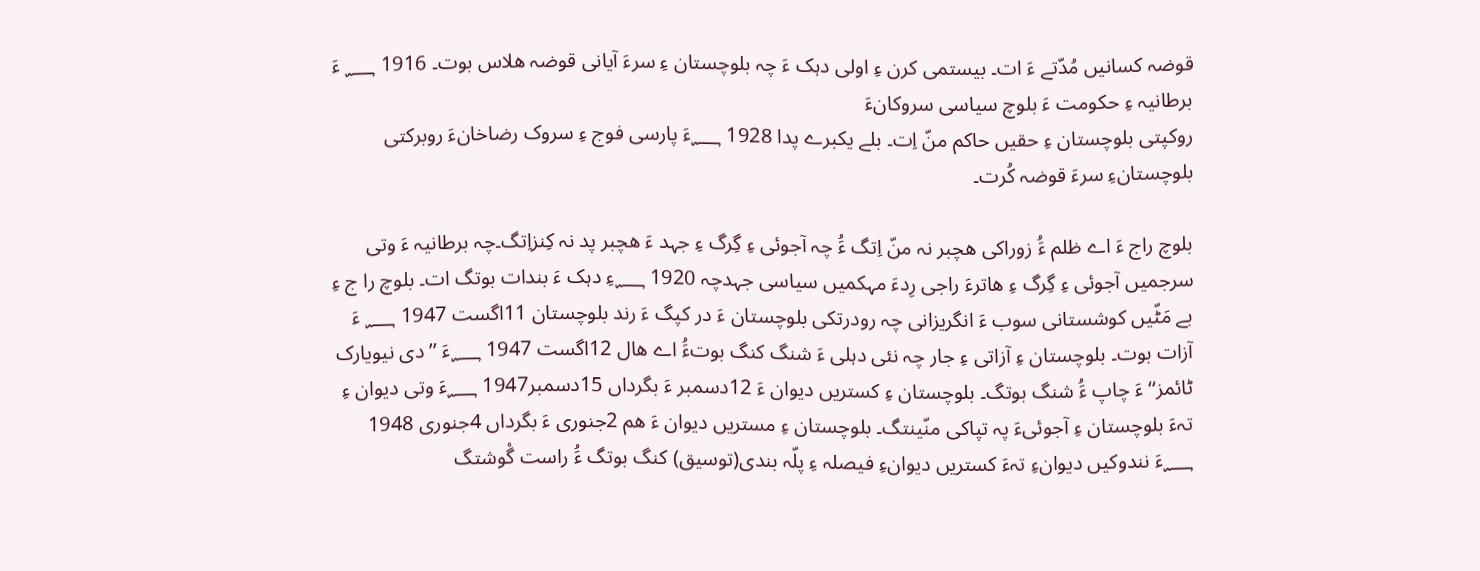قوضہ کسانیں مُدّتے ءَ ات۔ بیستمی کرن ءِ اولی دہک ءَ چہ بلوچستان ءِ سرءَ آیانی قوضہ ھلاس بوت۔ 1916 ؁ ءَ برطانیہ ءِ حکومت ءَ بلوچ سیاسی سروکانءَ
روکپتی بلوچستان ءِ حقیں حاکم منّ اِت۔ بلے یکبرے پدا 1928 ؁ءَ پارسی فوج ءِ سروک رضاخانءَ روبرکتی بلوچستانءِ سرءَ قوضہ کُرت۔

بلوچ راج ءَ اے ظلم ءَُ زوراکی ھچبر نہ منّ اِتگ ءَُ چہ آجوئی ءِ گِرگ ءِ جہد ءَ ھچبر پد نہ کِنزاِتگ۔چہ برطانیہ ءَ وتی سرجمیں آجوئی ءِ گِرگ ءِ ھاترءَ راجی رِدءَ مہکمیں سیاسی جہدچہ 1920 ؁ءِ دہک ءَ بندات بوتگ ات۔ بلوچ را ج ءِ بے مَٹّیں کوشستانی سوب ءَ انگریزانی چہ رودرتکی بلوچستان ءَ در کپگ ءَ رند بلوچستان 11اگست 1947 ؁ ءَ آزات بوت۔ بلوچستان ءِ آزاتی ءِ جار چہ نئی دہلی ءَ شنگ کنگ بوتءَُ اے ھال 12اگست 1947 ؁ءَ ’’دی نیویارک ٹائمز‘‘ءَ چاپ ءَُ شنگ بوتگ۔ بلوچستان ءِ کستریں دیوان ءَ 12دسمبر ءَ بگرداں 15دسمبر1947 ؁ءَ وتی دیوان ءِ تہءَ بلوچستان ءِ آجوئیءَ پہ تپاکی منّینتگ۔ بلوچستان ءِ مستریں دیوان ءَ ھم 2جنوری ءَ بگرداں 4جنوری 1948 ؁ءَ نندوکیں دیوانءِ تہءَ کستریں دیوانءِ فیصلہ ءِ پلّہ بندی(توسیق) کنگ بوتگ ءَُ راست گْوشتگ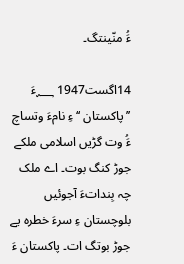ءَُ منّینتگ۔

14اگست1947 ؁ءَ ’’پاکستان ‘‘ءِ نامءَ وتساچ ءَُ وت گڑیں اسلامی ملکے جوڑ کنگ بوت۔ اے ملک چہ بِنداتءَ آجوئیں بلوچستان ءِ سرءَ خطرہ یے جوڑ بوتگ ات۔ پاکستان ءَ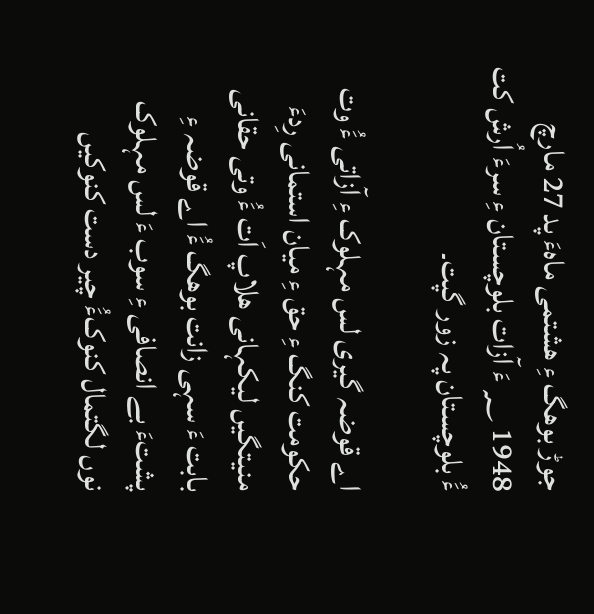جوڑ بوھگ ءِ ھشتمی ماہءَ پد 27 مارچ 1948 ؁ ءَ آزات بلوچستان ءِ سرءَ اُرش کت ءَُ بلوچستان پہ زور گپت۔

اے قوضہ گیری لس مہلوک ءِ آزاتی ءَُ وت حکومت کنگ ءِ حق ءِ میان استمانی رِدءَ منیتگیں لیکہانی ھلاپ اَت ءَُ وتی حقانی بابت ءَ سہی زانت بوھگ ءَُ اے قوضہ ءِ پشتءَ بے انصافی ءِ سوب ءَ لس مہلوک نوں لگتمال کنوکءَُ چیر دست کنوکیں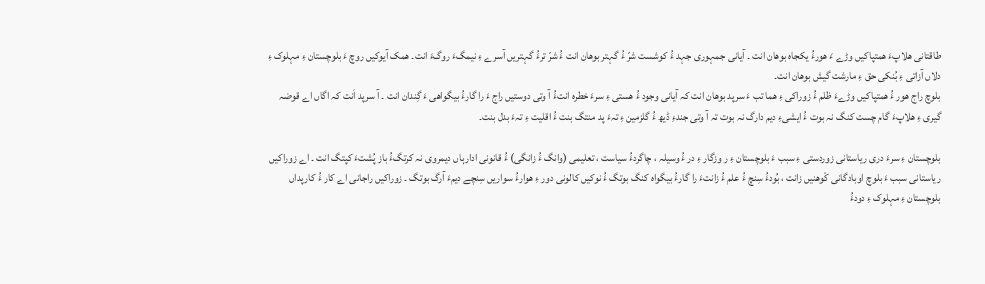طاقتانی ھلاپءَ ھمتپاکیں وڑے ءَ ھورءَُ یکجاہ بوھان انت ۔ آیانی جمہوری جہد ءَُ کوشست شرّ ءَُ گہتر بوھان انت ءَُ شرّ ترءَُ گہتریں آسرے ءِ نیمگءَ روگءَ انت۔ ھمک آیوکیں روچ ءَ بلوچستان ءِ مہلوک ءِ دلاں آزاتی ءِ بُنکی حق ءِ مارشت گیش بوھان انت۔
بلوچ راج ھور ءَُ ھمتپاکیں وڑےءَ ظلم ءَُ زوراکی ءِ ھما تب ءَ سرپد بوھان انت کہ آیانی وجود ءَُ ھستی ءِ سرءَ خطرہ انتءَُ آ وتی دوستیں راج ءَ را گارءَُ بیگواھی ءَ گِندان انت ۔ آ سرپد اَنت کہ اگاں اے قوضہ گیری ءِ ھلاپءَ گام چست کنگ نہ بوت ءَُ ایشیءِ دیم دارگ نہ بوت تہ آ وتی جندءِ ڈیھ ءَُ گلزمین ءِ تہءَ پد منتگ بنت ءَُ اقلیت ءِ تہءَ بدل بنت۔

بلوچستان ءِ سرءَ دری ریاستانی زوردستی ءِ سبب ءَ بلوچستان ءِ ر وزگار ءِ در ءَُ وسیلہ ، چاگردءَُ سیاست ، تعلیمی (وانگ ءَُ زانگی) ءَُ قانونی ادارہاں دیمروی نہ کرتگءَُ باز پُشتءَ کپتگ انت ۔ اے زوراکیں ریاستانی سبب ءَ بلوچ اوبادگانی کْوھنیں زانت ، بُودءَُ سِنچ ءَُ علم ءَُ زانتءَ را گارءَُ بیگواہ کنگ بوتگ ءَُ نوکیں کالونی دور ءِ ھوارءَُ سواریں سِنچے دیمءَ آرگ بوتگ ۔ زوراکیں راجانی اے کار ءَُ کارپداں
بلوچستان ءِ مہلوک ءِ دودءَُ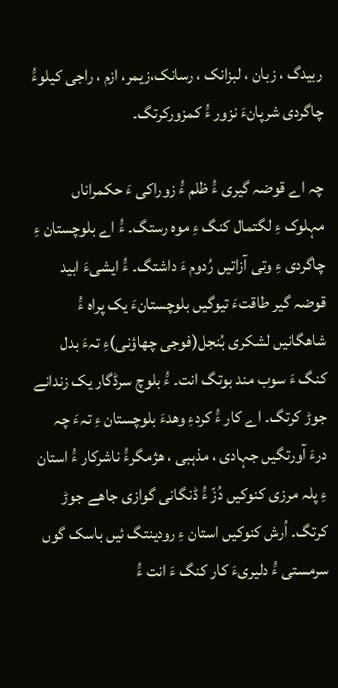ربیدگ ، زبان ، لبزانک ، رسانک،زیمر، ازم ، راجی کیلوءَُ چاگردی شرپانءَ نزور ءَُ کمزورکرتگ۔

چہ اے قوضہ گیری ءَُ ظلم ءَُ زوراکی ءَ حکمراناں مہلوک ءِ لگتمال کنگ ءِ موہ رستگ۔ ءَُ اے بلوچستان ءِ چاگردی ءِ وتی آزاتیں رُدوم ءَ داشتگ۔ ءَُ ایشیءَ ابید قوضہ گیر طاقتءَ تیوگیں بلوچستانءَ یک پراہ ءَُ شاھگانیں لشکری بُنجل(فوجی چھاؤنی)ءِ تہءَ بدل کنگ ءَ سوب مند بوتگ انت۔ ءَُ بلوچ سرڈگار یک زندانے جوڑ کرتگ۔ اے کار ءَُ کردءِ وھدءَ بلوچستان ءِ تہءَ چہ درءَ آورتگیں جہادی ، مذہبی ، ھژمگرءَُ ناشرکار ءَُ استان ءِ پلہ مرزی کنوکیں دُزّ ءَُ ڈنگانی گوازی جاھے جوڑ کرتگ۔ اُرش کنوکیں استان ءِ رودینتگ ئیں باسک گوں سرمستی ءَُ دلیریءَ کار کنگ ءَ انت ءَُ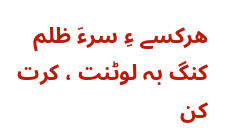ھرکسے ءِ سرءَ ظلم کنگ بہ لوٹنت ، کرت کن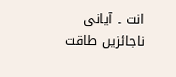انت ۔ آیانی ناجائزیں طاقت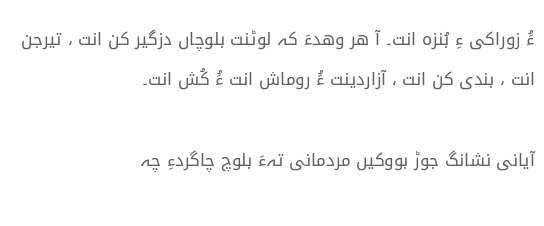ءَُ زوراکی ءِ بُنزہ انت۔ آ ھر وھدءَ کہ لوٹنت بلوچاں دزگیر کن انت ، تیرجن انت ، بندی کن انت ، آزاردینت ءَُ روماش انت ءَُ کُش انت۔

آیانی نشانگ جوڑ بووکیں مردمانی تہءَ بلوچ چاگردءِ چہ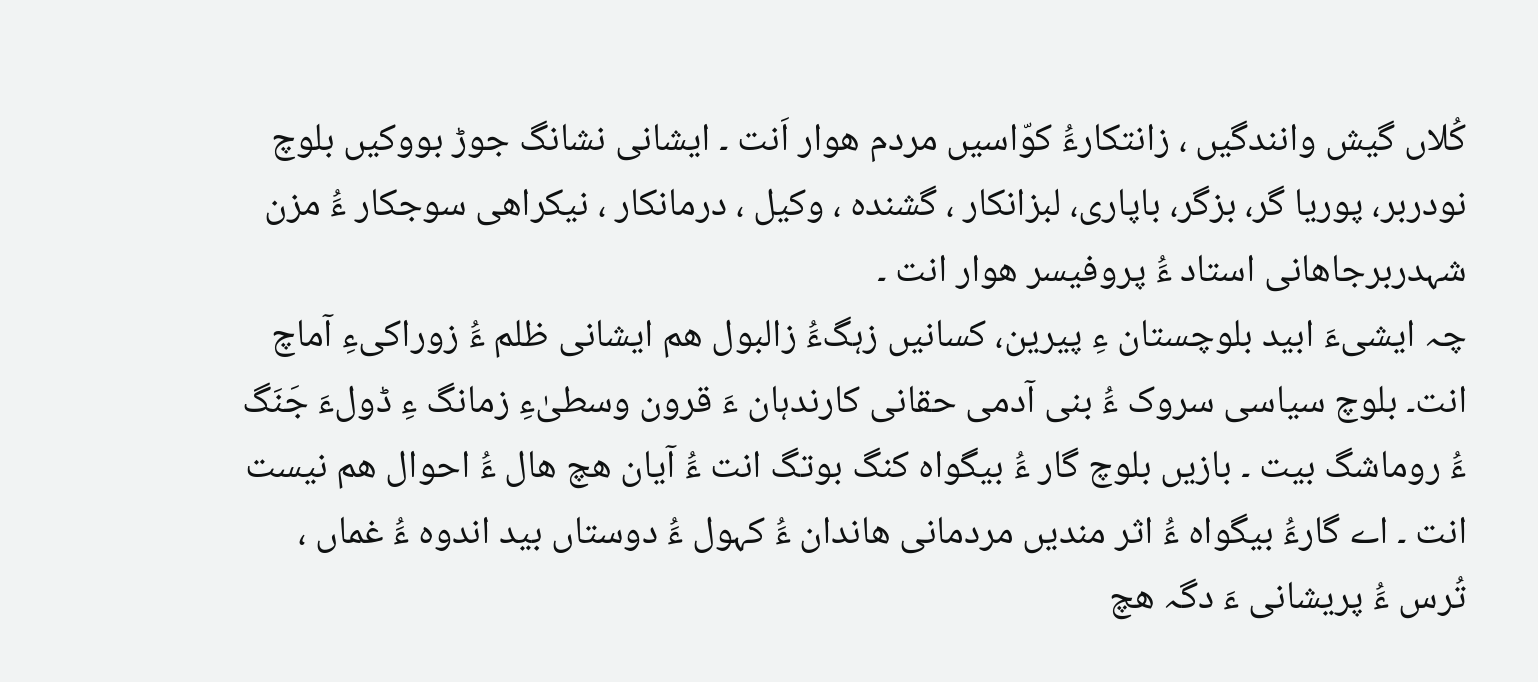کُلاں گیش وانندگیں ، زانتکارءَُ کوّاسیں مردم ھوار اَنت ۔ ایشانی نشانگ جوڑ بووکیں بلوچ نودربر، پوریا گر، بزگر، باپاری، لبزانکار ، گشندہ ، وکیل ، درمانکار ، نیکراھی سوجکار ءَُ مزن شہدربرجاھانی استاد ءَُ پروفیسر ھوار انت ۔
چہ ایشیءَ ابید بلوچستان ءِ پیرین، کسانیں زہگءَُ زالبول ھم ایشانی ظلم ءَُ زوراکیءِ آماچ انت۔ بلوچ سیاسی سروک ءَُ بنی آدمی حقانی کارندہان ءَ قرون وسطیٰءِ زمانگ ءِ ڈولءَ جَنَگ ءَُ روماشگ بیت ۔ بازیں بلوچ گار ءَُ بیگواہ کنگ بوتگ انت ءَُ آیان ھچ ھال ءَُ احوال ھم نیست انت ۔ اے گارءَُ بیگواہ ءَُ اثر مندیں مردمانی ھاندان ءَُ کہول ءَُ دوستاں بید اندوہ ءَُ غماں ، تُرس ءَُ پریشانی ءَ دگہ ھچ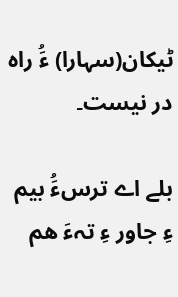ٹیکان(سہارا) ءَُ راہ در نیست۔

بلے اے ترسءَُ بیم ءِ جاور ءِ تہءَ ھم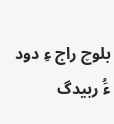بلوچ راج ءِ دود ءَُ ربیدگ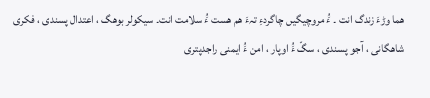ھما وڑءَ زندگ انت ۔ ءَُ مروچیگیں چاگردءِ تہءَ ھم ھست ءَُ سلامت انت۔ سیکولر بوھگ ، اعتدال پسندی ، فکری شاھگانی ، آجو پسندی ، سگّ ءَُ اوپار ، امن ءَُ ایمنی راجدپتری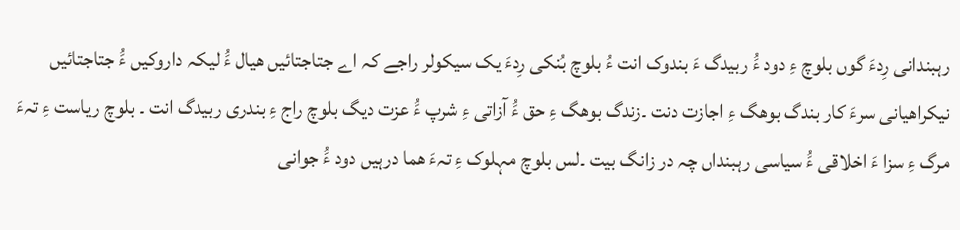رہبندانی رِدءَ گوں بلوچ ءِ دود ءَُ ربیدگ ءَ بندوک انت ءُ بلوچ بُنکی رِدءَ یک سیکولر راجے کہ اے جتاجتائیں ھیال ءَُ لیکہ داروکیں ءَُ جتاجتائیں نیکراھیانی سرءَ کار بندگ بوھگ ءِ اجازت دنت ۔زندگ بوھگ ءِ حق ءَُ آزاتی ءِ شرپ ءَُ عزت دیگ بلوچ راج ءِ بندری ربیدگ انت ۔ بلوچ ریاست ءِ تہءَ مرگ ءِ سزا ءَ اخلاقی ءَُ سیاسی رہبنداں چہ در زانگ بیت ۔لس بلوچ مہلوک ءِ تہءَ ھما درہیں دود ءَُ جوانی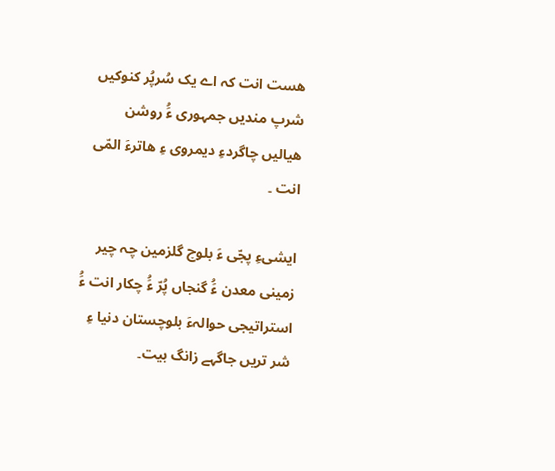ھست انت کہ اے یک سُرپُر کنوکیں شرپ مندیں جمہوری ءَُ روشن ھیالیں چاگردءِ دیمروی ءِ ھاترءَ المّی انت ۔

ایشیءِ پجّی ءَ بلوچ گلزمین چہ چیر زمینی معدن ءَُ گنجاں پُرّ ءَُ چکار انت ءَُ استراتیجی حوالہءَ بلوچستان دنیا ءِ شر تریں جاگہے زانگ بیت۔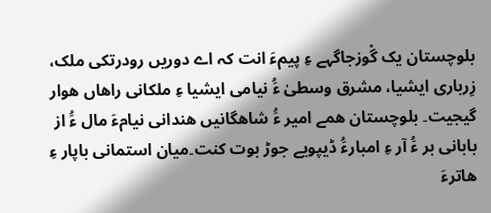بلوچستان یک گْوزجاگہے ءِ پیمءَ انت کہ اے دوریں رودرتکی ملک، زِرباری ایشیا، مشرق وسطیٰ ءَُ نیامی ایشیا ءِ ملکانی راھاں ھوار گیجیت۔ بلوچستان ھمے امیر ءَُ شاھگانیں ھندانی نیامءَ مال ءَُ از بابانی بر ءَُ آر ءِ امبارءَُ ڈیپویے جوڑ بوت کنت۔میان استمانی باپار ءِ ھاترءَ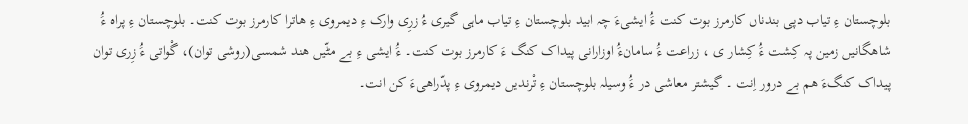بلوچستان ءِ تیاب دپی بندناں کارمرز بوت کنت ءَُ ایشیءَ چہ ابید بلوچستان ءِ تیاب ماہی گیری ءُ زرِی وارک ءِ دیمروی ءِ ھاترا کارمرز بوت کنت۔ بلوچستان ءِ پراہ ءَُ شاھگانیں زمین پہ کِشت ءَُ کِشار ی ، زراعت ءَُ سامانءَُ اوزارانی پیداک کنگ ءَ کارمرز بوت کنت۔ ءَُ ایشی ءِ بے مٹّیں ھند شمسی(روشی توان)، گْواتی ءَُ زِری توان پیداک کنگءَ ھم بے درور اِنت ۔ گیشتر معاشی در ءَُ وسیلہ بلوچستان ءِ تْرندیں دیمروی ءِ پدّراھیءَ کن انت۔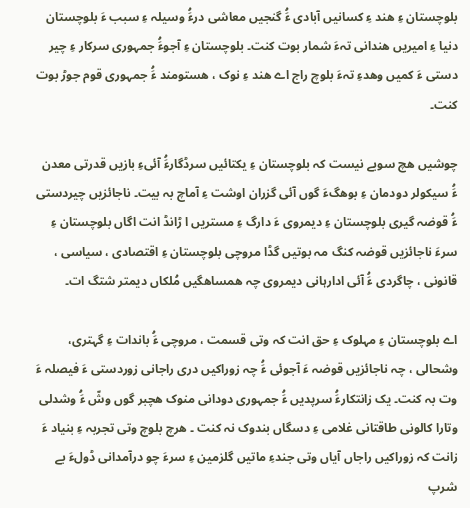بلوچستان ءِ ھند ءِ کسانیں آبادی ءَُ گنجیں معاشی درءَُ وسیلہ ءِ سبب ءَ بلوچستان دنیا ءِ امیریں ھندانی تہءَ شمار بوت کنت۔ بلوچستان ءِ آجوءَُ جمہوری سرکار ءِ چیر دستی ءَ کمیں وھدءِ تہءَ بلوچ راج اے ھند ءِ نوک ، ھستومند ءَُ جمہوری قوم جوڑ بوت کنت۔

چوشیں ھچ سوبے نیست کہ بلوچستان ءِ یکتائیں سرڈگارءَُ آئیءِ بازیں قدرتی معدن ءَُ سیکولر دودمان ءِ بوھگءَ گوں آئی گزران اوشت ءِ آماچ بہ بیت۔ ناجائزیں چیردستی ءَُ قوضہ گیری بلوچستان ءِ دیمروی ءَ دارگ ءِ مستریں ا ڑانڈ انت اگاں بلوچستان ءِ سرءَ ناجائزیں قوضہ کنگ مہ بوتیں گڈا مروچی بلوچستان ءِ اقتصادی ، سیاسی ، قانونی ، چاگردی ءَُ آئی ادارہانی دیمروی چہ ھمساھگیں مُلکاں دیمتر شتگ ات۔

اے بلوچستان ءِ مہلوک ءِ حق انت کہ وتی قسمت ، مروچی ءَُ باندات ءِ گہتری، وشحالی ، چہ ناجائزیں قوضہ ءَ آجوئی ءَُ چہ زوراکیں دری راجانی زوردستی ءَ فیصلہ ءَ وت بہ کنت۔ یک زانتکارءَُ سرپدیں ءَُ جمہوری دودانی منوک ھچبر گوں وشّ ءَُ وشدلی وتارا کالونی طاقتانی غلامی ءِ دسگاں بندوک نہ کنت ۔ ھرچ بلوچ وتی تجربہ ءِ بنیاد ءَ زانت کہ زوراکیں راجاں آیاں وتی جندءِ ماتیں گلزمین ءِ سرءَ چو درآمدانی ڈولءَ بے شرپ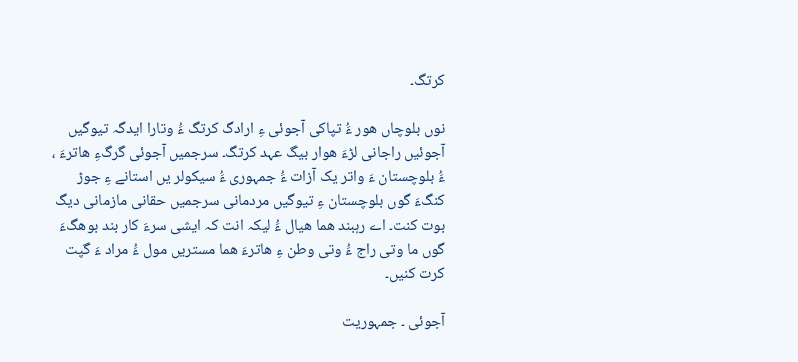کرتگ۔

نوں بلوچاں ھور ءَُ تپاکی آجوئی ءِ ارادگ کرتگ ءَُ وتارا ایدگہ تیوگیں آجوئیں راجانی لڑءَ ھوار بیگ عہد کرتگ۔ سرجمیں آجوئی گرگءِ ھاترءَ ، ءَُ بلوچستان ءَ واتر یک آزات ءَُ جمہوری ءَُ سیکولر یں استانے ءِ جوڑ کنگءَ گوں بلوچستان ءِ تیوگیں مردمانی سرجمیں حقانی مازمانی دیگ بوت کنت۔ اے رہبند ھما ھیال ءَُ لیکہ انت کہ ایشی سرءَ کار بند بوھگءَ گوں ما وتی راج ءَُ وتی وطن ءِ ھاترءَ ھما مستریں مول ءَُ مراد ءَ گپت کرت کنیں۔

آجوئی ۔ جمہوریت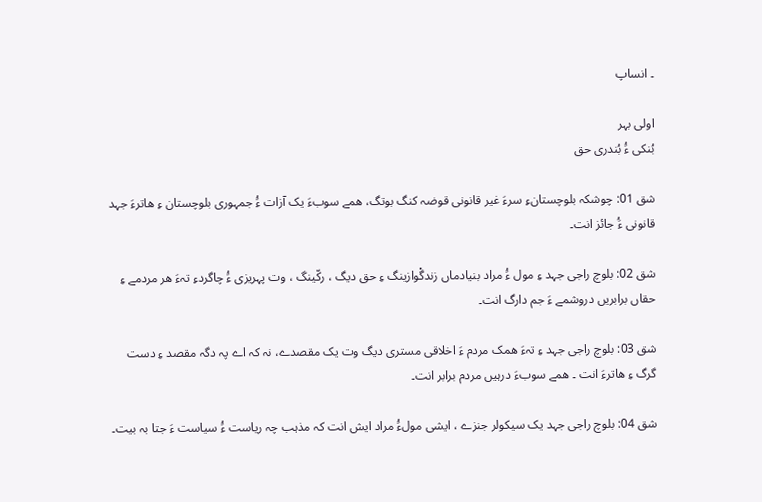۔ انساپ

اولی بہر
بُنکی ءَُ بُندری حق

شق 01: چوشکہ بلوچستانءِ سرءَ غیر قانونی قوضہ کنگ بوتگ، ھمے سوبءَ یک آزات ءَُ جمہوری بلوچستان ءِ ھاترءَ جہد قانونی ءَُ جائز انت۔

شق 02: بلوچ راجی جہد ءِ مول ءَُ مراد بنیادماں زندگْوازینگ ءِ حق دیگ ، رکّینگ ، وت پہریزی ءَُ چاگردءِ تہءَ ھر مردمے ءِ حقاں برابریں دروشمے ءَ جم دارگ انت۔

شق 03: بلوچ راجی جہد ءِ تہءَ ھمک مردم ءَ اخلاقی مستری دیگ وت یک مقصدے، نہ کہ اے پہ دگہ مقصد ءِ دست گرگ ءِ ھاترءَ انت ۔ ھمے سوبءَ درہیں مردم برابر انت۔

شق 04: بلوچ راجی جہد یک سیکولر جنزے ، ایشی مولءَُ مراد ایش انت کہ مذہب چہ ریاست ءَُ سیاست ءَ جتا بہ بیت۔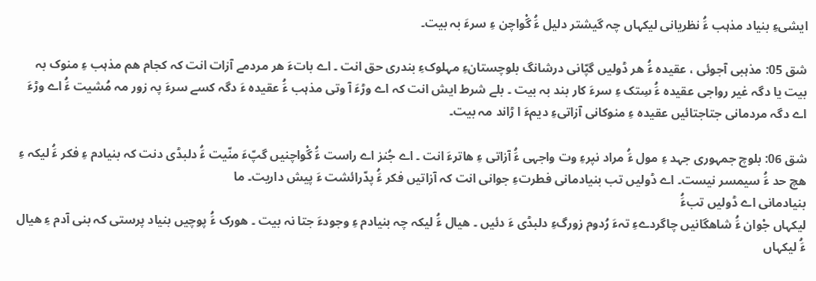ایشیءِ بنیاد مذہب ءَُ نظریانی لیکہاں چہ گیشتر دلیل ءَُ گْواچن ءِ سرءَ بہ بیت۔

شق 05: مذہبی آجوئی ، عقیدہ ءَُ ھر ڈولیں گپّانی درشانگ بلوچستانءِ مہلوکءِ بندری حق انت ۔ اے باتءَ ھر مردمے آزات انت کہ کجام ھم مذہب ءِ منوک بہ بیت یا دگہ غیر رواجی عقیدہ ءَُ سِتک ءِ سرءَ کار بند بہ بیت ۔ بلے شرط ایش انت کہ اے وڑءَ آ وتی مذہب ءَُ عقیدہ ءَ دگہ کسے سرءَ پہ زور مہ مُشیت ءَُ اے وڑءَ اے دگہ مردمانی جتاجتائیں عقیدہ ءِ منوکانی آزاتیءِ دیمءَ ا ڑاند مہ بیت۔

شق 06: بلوچ جمہوری جہد ءِ مول ءَُ مراد نپرءِ وت واجہی ءَُ آزاتی ءِ ھاترءَ انت ۔ اے جُنز اے راست ءَُ گْواچنیں گپّءَ منّیت ءَُ دلبڈی دنت کہ بنیادم ءِ فکر ءَُ لیکہ ءِ ھچ حد ءَُ سیمسر نیست۔ اے ڈولیں تب بنیادمانی فطرتءِ جوانی انت کہ آزاتیں فکر ءَُ پدّرائشت ءَ پیش داریت۔ ما
بنیادمانی اے ڈولیں تبءَُ
لیکہاں جْوان ءَُ شاھگانیں چاگردےءِ تہءَ رُدوم زورگءِ دلبڈی ءَ دئیں ۔ ھیال ءَُ لیکہ چہ بنیادم ءِ وجودءَ جتا نہ بیت ۔ ھورک ءَُ پوچیں بنیاد پرستی کہ بنی آدم ءِ ھیال ءَُ لیکہاں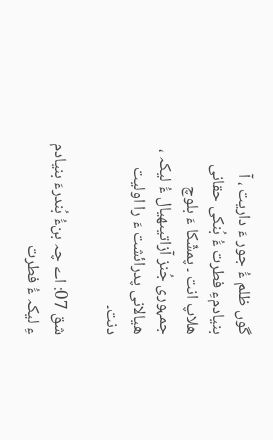گوں ظلم ءَُ جور ءَ داریت ، آ بنیادمءِ فطرت ءَُ بُنکی حقانی ھلاپ انت ۔ پمشّکا ءَ بلوچ جمہوری جُنز آزاتیںھیال ءَُ لیکہ ، ھیالانی پدرائشت ءَ را اولیت دنت۔

شق 07: اے چہ بنءَُ بُندرءَ بنیادم ءِ لیکہ ءَُ فطرت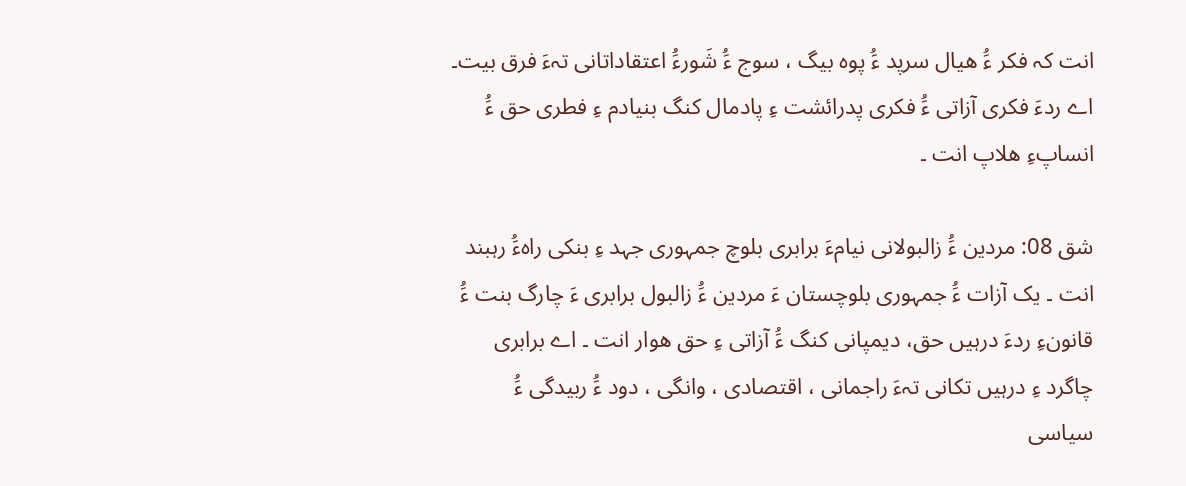انت کہ فکر ءَُ ھیال سرپد ءَُ پوہ بیگ ، سوج ءَُ شَورءَُ اعتقاداتانی تہءَ فرق بیت۔ اے ردءَ فکری آزاتی ءَُ فکری پدرائشت ءِ پادمال کنگ بنیادم ءِ فطری حق ءَُ انساپءِ ھلاپ انت ۔

شق 08: مردین ءَُ زالبولانی نیامءَ برابری بلوچ جمہوری جہد ءِ بنکی راہءَُ رہبند انت ۔ یک آزات ءَُ جمہوری بلوچستان ءَ مردین ءَُ زالبول برابری ءَ چارگ بنت ءَُ قانونءِ ردءَ درہیں حق، دیمپانی کنگ ءَُ آزاتی ءِ حق ھوار انت ۔ اے برابری چاگرد ءِ درہیں تکانی تہءَ راجمانی ، اقتصادی ، وانگی ، دود ءَُ ربیدگی ءَُ سیاسی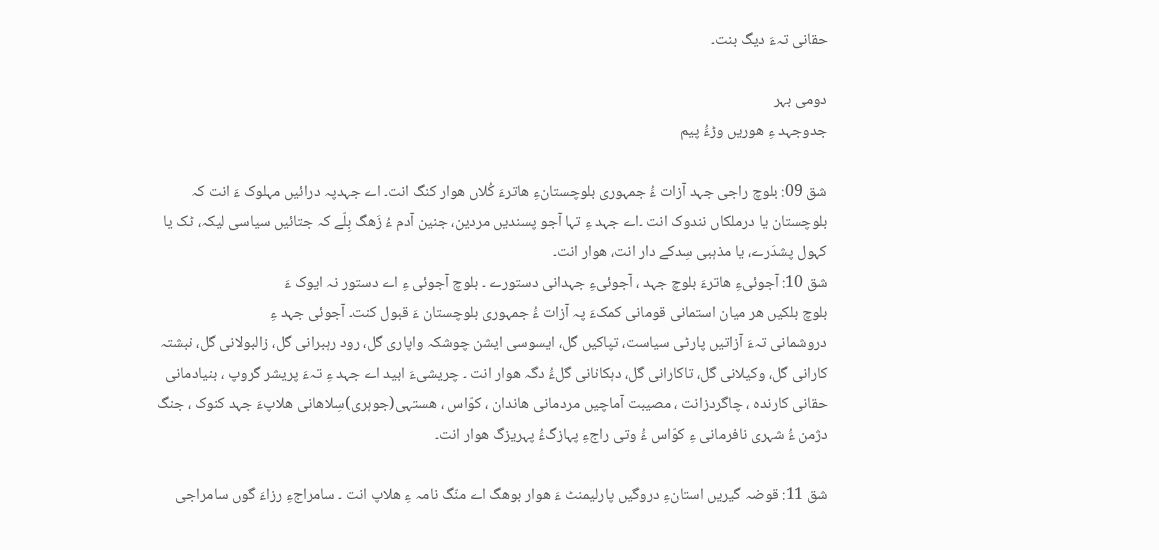حقانی تہءَ دیگ بنت۔

دومی بہر
جدوجہد ءِ ھوریں وڑءَُ پیم

شق 09: بلوچ راجی جہد آزات ءَُ جمہوری بلوچستانءِ ھاترءَ کُلاں ھوار کنگ انت۔ اے جہدپہ درائیں مہلوک ءَ انت کہ بلوچستان یا درملکاں نندوک انت ۔اے جہد ءِ تہا آجو پسندیں مردین، جنین آدم ءُ زَھگ بِلّے کہ جتائیں سیاسی لیکہ، ٹک یا کہول پشدَرے، یا مذہبی سِدکے دار انت، ھوار انت۔
شق 10: آجوئیءِ ھاترءَ بلوچ جہد ، آجوئیءِ جہدانی دستورے ۔ بلوچ آجوئی ءِ اے دستور نہ ایوک ءَ
بلوچ بلکیں ھر میان استمانی قومانی کمکءَ پہ آزات ءَُ جمہوری بلوچستان ءَ قبول کنت۔ آجوئی جہد ءِ
دروشمانی تہءَ آزاتیں پارٹی سیاست، تپاکیں گل، ایسوسی ایشن چوشکہ واپاری گل، رود رہبرانی گل، زالبولانی گل، نبشتہ کارانی گل، وکیلانی گل، تاکارانی گل، دہکانانی گلءَُ دگہ ھوار انت ۔ چریشیءَ ابید اے جہد ءِ تہءَ پریشر گروپ ، بنیادمانی حقانی کارندہ ، چاگردزانت ، مصیبت آماچیں مردمانی ھاندان ، کوّاس ، ھستہی(جوہری)سِلاھانی ھلاپءَ جہد کنوک ، جنگ دژمن ءَُ شہری نافرمانی ءِ کوّاس ءَُ وتی راجءِ پہازگءَُ پہریزگ ھوار انت۔

شق 11: قوضہ گیریں استانءِ دروگیں پارلیمنٹ ءَ ھوار بوھگ اے منّگ نامہ ءِ ھلاپ انت ۔ سامراجءِ رزاءَ گوں سامراجی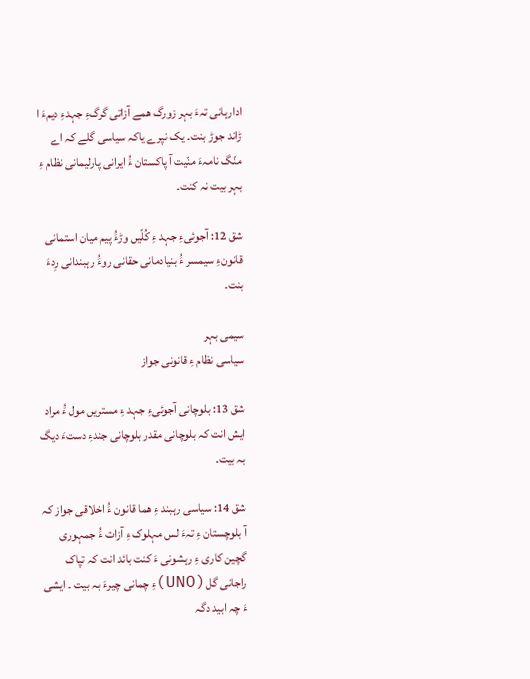ادارہانی تہءَ بہر زورگ ھمے آزاتی گرگءِ جہدءِ دیمءَ ا ڑاند جوڑ بنت۔ یک نپرے یاکہ سیاسی گلے کہ اے منّگ نامہءَ منّیت آ پاکستان ءَُ ایرانی پارلیمانی نظام ءِ بہر بیت نہ کنت۔

شق 12: آجوئیءِ جہد ءِ کُلّیں وڑءَُ پیم میان استمانی قانونءِ سیمسر ءَُ بنیادمانی حقانی روءَُ رہبندانی رِدءَ بنت۔

سیمی بہر
سیاسی نظام ءِ قانونی جواز

شق 13: بلوچانی آجوئیءِ جہد ءِ مستریں مول ءَُ مراد ایش انت کہ بلوچانی مقدر بلوچانی جندءِ دستءَ دیگ بہ بیت۔

شق 14: سیاسی رہبند ءِ ھما قانون ءَُ اخلاقی جواز کہ آ بلوچستان ءِ تہءَ لس مہلوک ءِ آزات ءَُ جمہوری گچین کاری ءِ رہشونی ءَ کنت بائد انت کہ تپاک راجانی گل(UNO)ءِ چمانی چیرءَ بہ بیت ۔ ایشی ءَ چہ ابید دگہ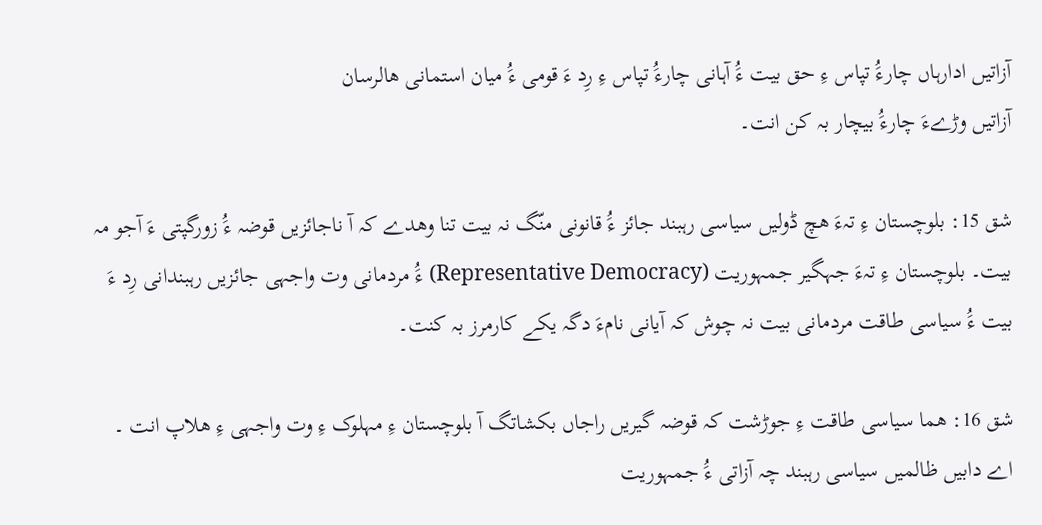آزاتیں ادارہاں چارءَُ تپاس ءِ حق بیت ءَُ آہانی چارءَُ تپاس ءِ رِد ءَ قومی ءَُ میان استمانی ھالرسان
آزاتیں وڑےءَ چارءَُ بیچار بہ کن انت۔

شق 15: بلوچستان ءِ تہءَ ھچ ڈولیں سیاسی رہبند جائز ءَُ قانونی منّگ نہ بیت تنا وھدے کہ آ ناجائزیں قوضہ ءَُ زورگپتی ءَ آجو مہ بیت۔ بلوچستان ءِ تہءَ جہگیر جمہوریت (Representative Democracy) ءَُ مردمانی وت واجہی جائزیں رہبندانی رِد ءَ بیت ءَُ سیاسی طاقت مردمانی بیت نہ چوش کہ آیانی نامءَ دگہ یکے کارمرز بہ کنت۔

شق 16: ھما سیاسی طاقت ءِ جوڑشت کہ قوضہ گیریں راجاں بکشاتگ آ بلوچستان ءِ مہلوک ءِ وت واجہی ءِ ھلاپ انت ۔ اے دابیں ظالمیں سیاسی رہبند چہ آزاتی ءَُ جمہوریت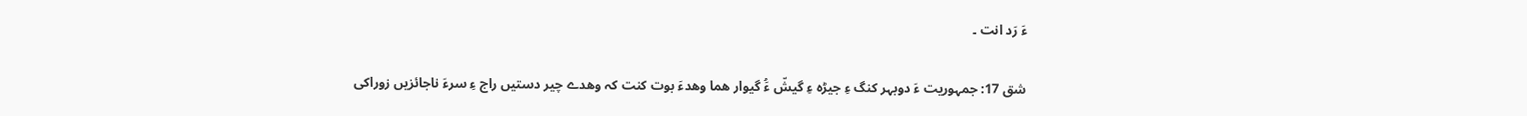ءَ رَد انت ۔

شق 17: جمہوریت ءَ دوبہر کنگ ءِ جیڑہ ءِ گیشّ ءَُ گیوار ھما وھدءَ بوت کنت کہ وھدے چیر دستیں راج ءِ سرءَ ناجائزیں زوراکی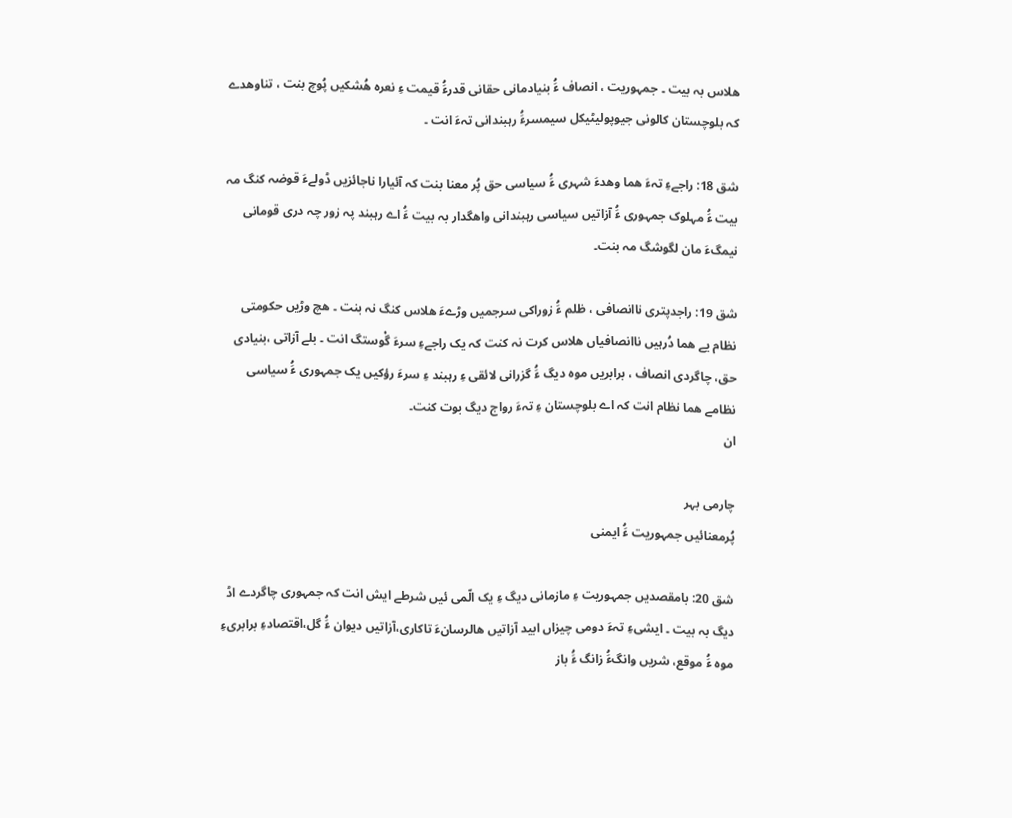ھلاس بہ بیت ۔ جمہوریت ، انصاف ءَُ بنیادمانی حقانی قدرءَُ قیمت ءِ نعرہ ھُشکیں پُوچ بنت ، تناوھدے کہ بلوچستان کالونی جیوپولیٹیکل سیمسرءَُ رہبندانی تہءَ انت ۔

شق 18: راجےءِ تہءَ ھما وھدءَ شہری ءَُ سیاسی حق پُر معنا بنت کہ آئیارا ناجائزیں ڈولےءَ قوضہ کنگ مہ بیت ءَُ مہلوک جمہوری ءَُ آزاتیں سیاسی رہبندانی واھگدار بہ بیت ءَُ اے رہبند پہ زور چہ دری قومانی نیمگءَ مان لگوشگ مہ بنت۔

شق 19: راجدپتری ناانصافی ، ظلم ءَُ زوراکی سرجمیں وڑےءَ ھلاس کنگ نہ بنت ۔ ھچ وڑیں حکومتی نظام یے ھما دُرہیں ناانصافیاں ھلاس کرت نہ کنت کہ یک راجےءِ سرءَ گْوستگ انت ۔ بلے آزاتی ،بنیادی حق، چاگردی انصاف ، برابریں موہ دیگ ءَُ گزرانی لائقی ءِ رہبند ءِ سرءَ رؤکیں یک جمہوری ءَُ سیاسی نظامے ھما نظام انت کہ اے بلوچستان ءِ تہءَ رواج دیگ بوت کنت۔
ان

چارمی بہر
پُرمعنائیں جمہوریت ءَُ ایمنی

شق 20: بامقصدیں جمہوریت ءِ مازمانی دیگ ءِ یک الّمی ئیں شرطے ایش انت کہ جمہوری چاگردے اڈ دیگ بہ بیت ۔ ایشیءِ تہءَ دومی چیزاں ابید آزاتیں ھالرسانءَ تاکاری،آزاتیں دیوان ءَُ گل،اقتصادءِ برابریءِ موہ ءَُ موقع، شریں وانگءَُ زانگ ءَُ باز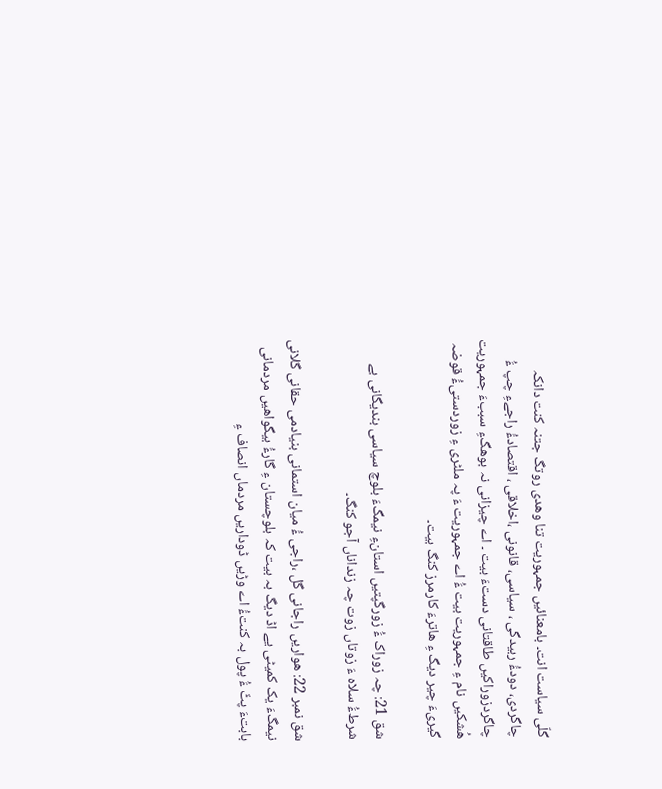گلّی سیاست انت۔ بامعنائیں جمہوریت تنا وھدی روتگ جتنہ کنت دانکہ چاگردی، دودءَُ ربیدگی ، سیاسی، قانونی ،اخلاقی ، اقتصادءَُ راجےءِ چپ ءَُ چاگردزوراکیں طاقتانی دستءَ بیت ۔ اے چیزانی نہ بوھگءِ سببءَ جمہوریت ھُشکیں نام ءِ جمہوریت بیت ءَُ اے جمہوریت ءَ پہ ملٹری ءِ زوردستیءَُ قوضہ گیریءَ چیر دیگ ءِ ھاترءَ کارمرز کنگ بیت۔

شق 21: چہ زوراک ءَُ زورگپتیں استانءِ نیمگءَ بلوچ سیاسی بندیگانی بے شرطءَُ سلاہ ءَ زوتاں زوت چہ زنداناں آجو کنگ۔

شق نمبر 22: ھواریں راجانی گل ،راجی ءَُ میان استمانی بنیادمی حقانی گلانی نیمگءَ یک کمیٹی یے اڈ دیگ بہ بیت کہ بلوچستان ءِ گارءَُ بیگواھیں مردمانی بابتءَ پٹّ ءَُ پول بہ کنتءَُ اے وڑیں ڈوداریں مردماں انصاف ءِ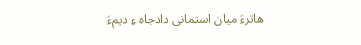ھاترءَ میان استمانی دادجاہ ءِ دیمءَ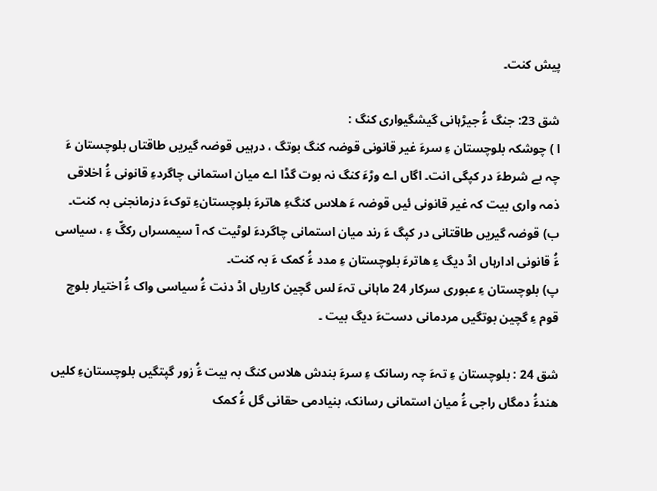پیش کنت۔

شق 23: جنگ ءَُ جیڑہانی گیشگیواری کنگ :
ا ) چوشکہ بلوچستان ءِ سرءَ غیر قانونی قوضہ کنگ بوتگ ، درہیں قوضہ گیریں طاقتاں بلوچستان ءَ چہ بے شرطءَ در کپگی انت۔ اگاں اے وڑءَ کنگ نہ بوت گڈا اے میان استمانی چاگردءِ قانونی ءَُ اخلاقی ذمہ واری بیت کہ غیر قانونی ئیں قوضہ ءَ ھلاس کنگءِ ھاترءَ بلوچستانءِ توکءَ دزمانجنی بہ کنت۔
ب) قوضہ گیریں طاقتانی در کپگ ءَ رند میان استمانی چاگردءَ لوٹیت کہ آ سیمسراں رکگّ ءِ ، سیاسی ءَُ قانونی ادارہاں اڈ دیگ ءِ ھاترءَ بلوچستان ءِ مدد ءَُ کمک ءَ بہ کنت۔
پ) بلوچستان ءِ عبوری سرکار 24 ماہانی تہءَ لس گچین کاریاں اڈ دنت ءَُ سیاسی واک ءَُ اختیار بلوچ قوم ءِ گچین بوتگیں مردمانی دستءَ دیگ بیت ۔

شق 24 : بلوچستان ءِ تہءَ چہ رسانک ءِ سرءَ بندش ھلاس کنگ بہ بیت ءَُ زور گپتگیں بلوچستانءِ کلیں ھندءَُ دمگاں راجی ءَُ میان استمانی رسانک، بنیادمی حقانی گل ءَُ کمک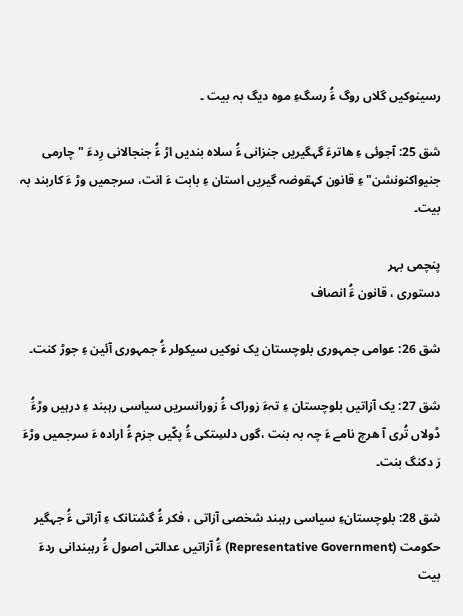رسینوکیں گلاں روگ ءَُ رسگءِ موہ دیگ بہ بیت ۔

شق 25: آجوئی ءِ ھاترءَ گہگیریں جنزانی ءَُ سلاہ بندیں اڑ ءَُ جنجالانی رِدءَ "چارمی جنیواکنونشن" ءِ قانون کہقوضہ گیریں استان ءِ بابت ءَ انت، سرجمیں وڑ ءَ کاربند بہ بیت۔

پنچمی بہر
دستوری ، قانون ءَُ انصاف

شق 26: عوامی جمہوری بلوچستان یک نوکیں سیکولر ءَُ جمہوری آئین ءِ جوڑ کنت۔

شق 27: یک آزاتیں بلوچستان ءِ تہءَ زوراک ءَُ زورانسریں سیاسی رہبند ءِ درہیں وڑءَُ ڈولاں تُری آ ھرچ نامے ءَ چہ بہ بنت ،گوں دلسِتکی ءَُ پکّیں جزم ءَُ ارادہ ءَ سرجمیں وڑءَ رَ دکنگ بنت۔

شق 28: بلوچستانءِ سیاسی رہبند شخصی آزاتی ، فکر ءَُ گشتانک ءِ آزاتی ءَُ جہگیر حکومت (Representative Government) ءَُ آزاتیں عدالتی اصول ءَُ رہبندانی ردءَ بیت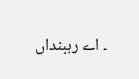۔ اے رہبنداں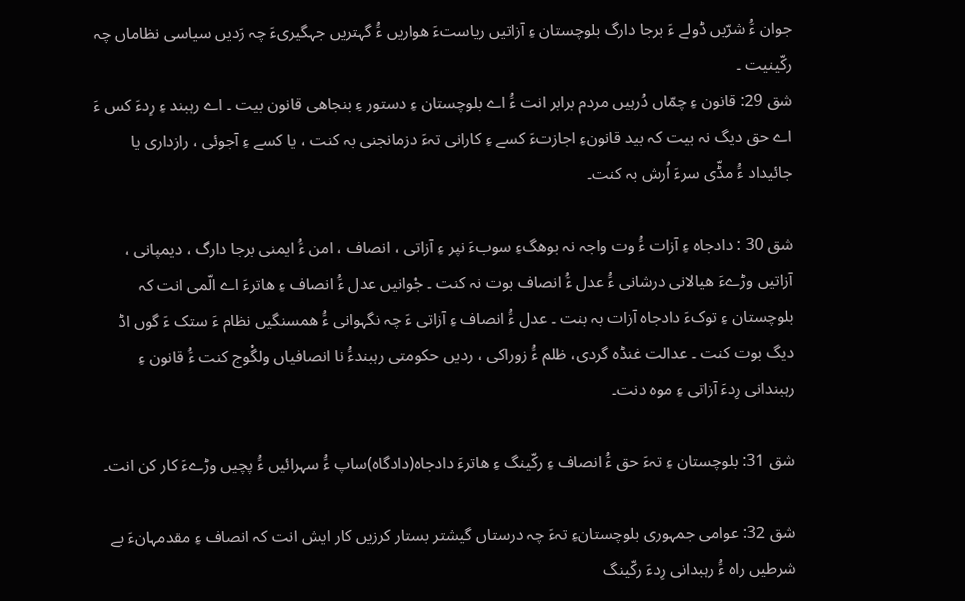جوان ءَُ شرّیں ڈولے ءَ برجا دارگ بلوچستان ءِ آزاتیں ریاستءَ ھواریں ءَُ گہتریں جہگیریءَ چہ رَدیں سیاسی نظاماں چہ رکّینیت ۔
شق 29: قانون ءِ چمّاں دُرہیں مردم برابر انت ءَُ اے بلوچستان ءِ دستور ءِ بنجاھی قانون بیت ۔ اے رہبند ءِ رِدءَ کس ءَ اے حق دیگ نہ بیت کہ بید قانونءِ اجازتءَ کسے ءِ کارانی تہءَ دزمانجنی بہ کنت ، یا کسے ءِ آجوئی ، رازداری یا جائیداد ءَُ مڈّی سرءَ اُرش بہ کنت۔

شق 30 : دادجاہ ءِ آزات ءَُ وت واجہ نہ بوھگءِ سوبءَ نپر ءِ آزاتی ، انصاف ، امن ءَُ ایمنی برجا دارگ ، دیمپانی ، آزاتیں وڑےءَ ھیالانی درشانی ءَُ عدل ءَُ انصاف بوت نہ کنت ۔ جْوانیں عدل ءَُ انصاف ءِ ھاترءَ اے الّمی انت کہ بلوچستان ءِ توکءَ دادجاہ آزات بہ بنت ۔ عدل ءَُ انصاف ءِ آزاتی ءَ چہ نگہوانی ءَُ ھمسنگیں نظام ءَ ستک ءَ گوں اڈ دیگ بوت کنت ۔ عدالت غنڈہ گردی، ظلم ءَُ زوراکی ، ردیں حکومتی رہبندءَُ نا انصافیاں ولگْوج کنت ءَُ قانون ءِ رہبندانی رِدءَ آزاتی ءِ موہ دنت۔

شق 31: بلوچستان ءِ تہءَ حق ءَُ انصاف ءِ رکّینگ ءِ ھاترءَ دادجاہ(دادگاہ)ساپ ءَُ سہرائیں ءَُ پچیں وڑےءَ کار کن انت۔

شق 32: عوامی جمہوری بلوچستانءِ تہءَ چہ درستاں گیشتر بستار کرزیں کار ایش انت کہ انصاف ءِ مقدمہانءَ بے شرطیں راہ ءَُ رہبدانی رِدءَ رکّینگ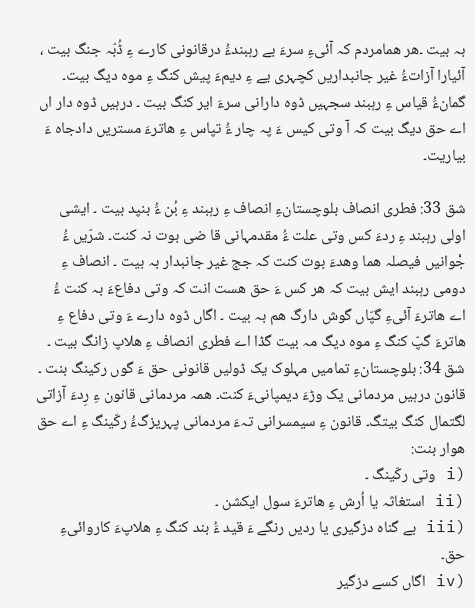بہ بیت ۔ھر ھمامردم کہ آئیءِ سرءَ بے رہبندءَُ درقانونی کارے ءِ ڈُبّہ جنگ بیت ، آئیارا آزاتءَُ غیر جانبداریں کچہری یے ءِ دیمءَ پیش کنگ ءِ موہ دیگ بیت۔ گمانءَُ قیاس ءِ رہبند سجہیں ڈوہ دارانی سرءَ ایر کنگ بیت ۔ درہیں ڈوہ دار اں اے حق دیگ بیت کہ آ وتی کیس ءَ پہ چار ءَُ تپاس ءِ ھاترءَ مستریں دادجاہ ءَ بیاریت۔

شق 33: فطری انصاف بلوچستانءِ انصاف ءِ رہبند ءِ بُن ءَُ بنپد بیت ۔ ایشی اولی رہبند ءِ ردءَ کس وتی علت ءَُ مقدمہانی قا ضی بوت نہ کنت۔ شرّیں ءَُ جْوانیں فیصلہ ھما وھدءَ بوت کنت کہ جج غیر جانبدار بہ بیت ۔ انصاف ءِ دومی رہبند ایش بیت کہ ھر کس ءَ حق ھست انت کہ وتی دفاعءَ بہ کنت ءَُ اے ھاترءَ آئیءِ گپّاں گوش دارگ ھم بہ بیت ۔ اگاں ڈوہ دارے ءَ وتی دفاع ءِ ھاترءَ گپّ کنگ ءِ موہ دیگ مہ بیت گڈا اے فطری انصاف ءِ ھلاپ زانگ بیت ۔
شق 34: بلوچستانءِ تمامیں مہلوک یک ڈولیں قانونی حق ءَ گوں رکینگ بنت ۔ قانون درہیں مردمانی یک وڑءَ دیمپانیءَ کنت۔ ھمہ مردمانی قانون ءِ رِدءَ آزاتی لگتمال کنگ بیتگ۔ قانون ءِ سیمسرانی تہءَ مردمانی پہریزگءَُ رکّینگ ءِ اے حق ھوار بنت:
(i وتی رکّینگ ۔
(ii استغاثہ یا اُرش ءِ ھاترءَ سول ایکشن ۔
(iii بے گناہ دزگیری یا ردیں رنگے ءَ قید ءَُ بند کنگ ءِ ھلاپءَ کاروائیءِ حق۔
(iv اگاں کسے دزگیر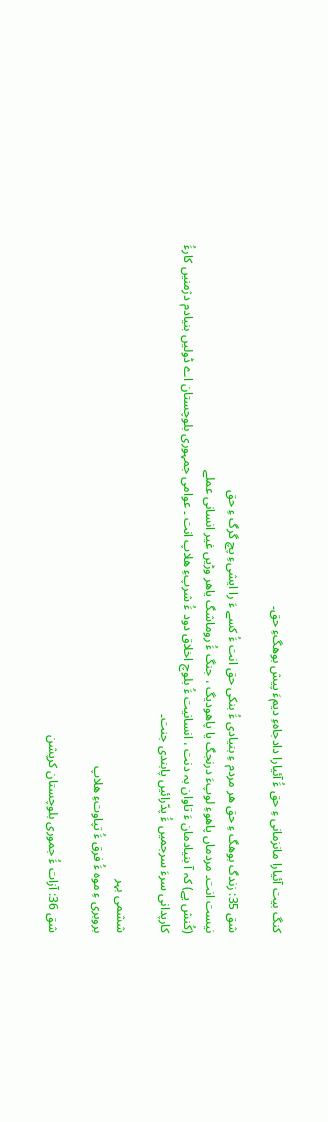کنگ بیت آئیارا مانزمانی ءِ حق ءَُ آئیارا دادجاہءِ دیمءَ پیش بوھگءِ حق۔

شق 35: زندگ بوھگ ءِ حق ھر مردم ءِ بنیادی ءَُ بنکی حق انت ءَُ کسے ءَ را ایشیءِ پچ گرگ ءِ حق
نیست انت۔ مردماں پاھوءِ لوپءَ درنجگ یا پاھودیگ ، جنگ ءَُ روماشگ یاھر وڑیں غیر انسانی عملے
(کُنش یے) کہ آ بنیادمان ءَ تاوان بہ دنت ، انسانیت ءَُ بلوچ اخلاق دود ءَُ شرپءِ ھلاپ انت ۔ عوامی جمہوری بلوچستان اے ڈولیں بنیادم دژمنیں کارءَُ کارپدانی سرءَ سرجمیں ءَُ پدّرائیں پابندی جنت۔

ششمی بہر
بروبری ءِ موہ ءَُ فرق ءَُ تپاوتءِ ھلاپ

شق 36: آزات ءَُ جموری بلوچستان کرپشن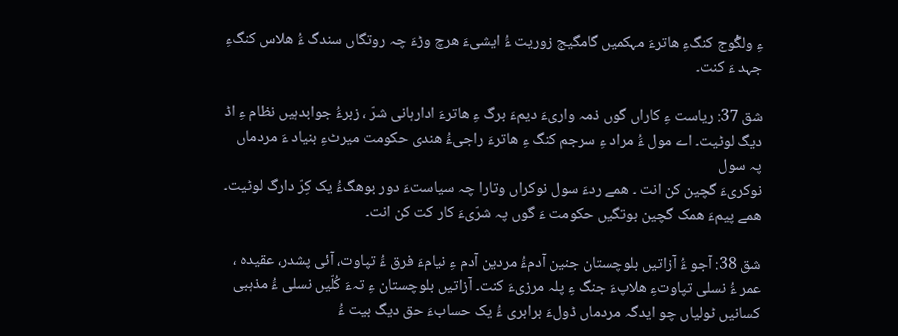ءِ ولگْوج کنگءِ ھاترءَ مہکمیں گامگیج زوریت ءَُ ایشیءَ ھرچ وڑءَ چہ روتگاں سندگ ءَُ ھلاس کنگءِ جہد ءَ کنت۔

شق 37: ریاست ءِ کاراں گوں ذمہ واریءَ دیمءَ برگ ءِ ھاترءَ ادارہانی شرّ ، زبرءَُ جوابدہیں نظام ءِ اڈ دیگ لوٹیت۔ اے مول ءَُ مراد ءِ سرجم کنگ ءِ ھاترءَ راجیءَُ ھندی حکومت میرٹءِ بنیاد ءَ مردماں پہ سول
نوکریءَ گچین کن انت ۔ ھمے ردءَ سول نوکراں وتارا چہ سیاستءَ دور بوھگءَُ یک کِرّ دارگ لوٹیت۔ ھمے پیمءَ ھمک گچین بوتگیں حکومت ءَ گوں پہ شرّیءَ کار کت کن انت۔

شق 38: آجو ءَُ آزاتیں بلوچستان جنین آدمءَُ مردین آدم ءِ نیامءَ فرق ءَُ تپاوت، آئی پشدر، عقیدہ ، عمر ءَُ نسلی تپاوتءِ ھلاپءَ جنگ ءِ پلہ مرزیءَ کنت۔ آزاتیں بلوچستان ءِ تہءَ کُلّیں نسلی ءَُ مذہبی کسانیں ٹولیاں چو ایدگہ مردماں ڈولءَ برابری ءَُ یک حسابءَ حق دیگ بیت ءَُ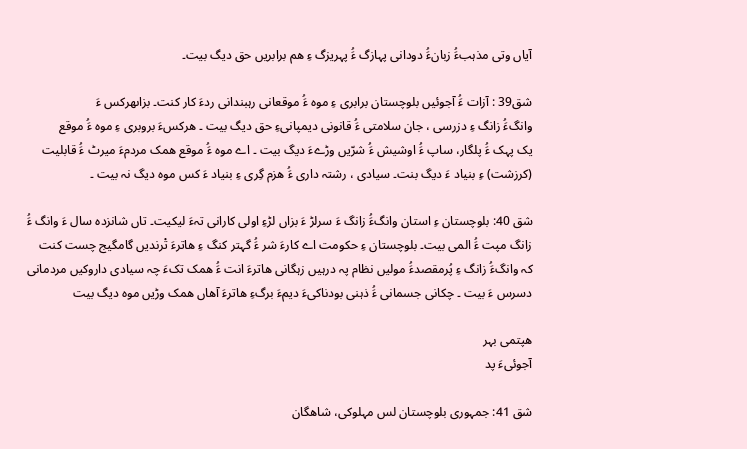آیاں وتی مذہبءَُ زبانءَُ دودانی پہازگ ءَُ پہریزگ ءِ ھم برابریں حق دیگ بیت۔

شق39 : آزات ءَُ آجوئیں بلوچستان برابری ءِ موہ ءَُ موقعانی رہبندانی ردءَ کار کنت۔ بزاںھرکس ءَ
وانگءَُ زانگ ءِ دزرسی ، جان سلامتی ءَُ قانونی دیمپانیءِ حق دیگ بیت ۔ ھرکسءَ بروبری ءِ موہ ءَُ موقع
یک پہک ءَُ پلگار، ساپ ءَُ اوشیش ءَُ شرّیں وڑےءَ دیگ بیت ۔ اے موہ ءَُ موقع ھمک مردمءَ میرٹ ءَُ قابلیت (کرزشت) ءِ بنیاد ءَ دیگ بنت۔ سیادی ، رشتہ داری ءَُ ھزم گِری ءِ بنیاد ءَ کس موہ دیگ نہ بیت ۔

شق 40: بلوچستان ءِ استان وانگءَُ زانگ ءَ سرلڑ ءَ بزاں لڑءِ اولی کارانی تہءَ لیکیت۔ تاں شانزدہ سال ءَ وانگ ءَُ زانگ مپت ءَُ المی بیت۔ بلوچستان ءِ حکومت اے کارءَ شر ءَُ گہتر کنگ ءِ ھاترءَ تْرندیں گامگیج چست کنت کہ وانگءَُ زانگ ءِ پُرمقصدءَُ مولیں نظام پہ درہیں زہگانی ھاترءَ انت ءَُ ھمک تکءَ چہ سیادی داروکیں مردمانی دسرس ءَ بیت ۔ چکانی جسمانی ءَُ ذہنی بودناکیءَ دیمءَ برگءِ ھاترءَ آھاں ھمک وڑیں موہ دیگ بیت

ھپتمی بہر
آجوئیءَ پد

شق 41: جمہوری بلوچستان لس مہلوکی، شاھگان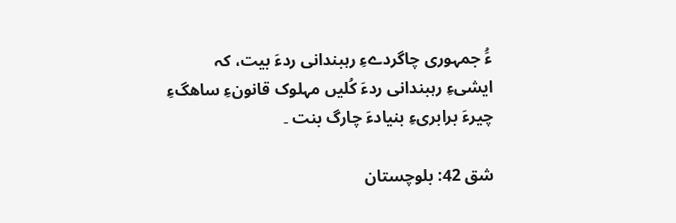ءَُ جمہوری چاگردےءِ رہبندانی ردءَ بیت، کہ ایشیءِ رہبندانی ردءَ کُلیں مہلوک قانونءِ ساھگءِ چیرءَ برابریءِ بنیادءَ چارگ بنت ۔

شق 42: بلوچستان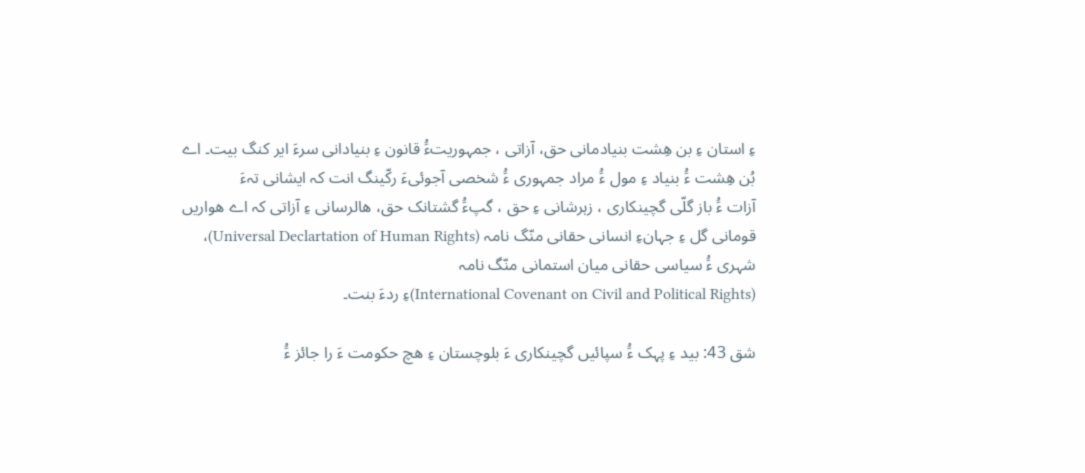ءِ استان ءِ بن ھِشت بنیادمانی حق، آزاتی ، جمہوریتءَُ قانون ءِ بنیادانی سرءَ ایر کنگ بیت۔ اے بُن ھِشت ءَُ بنیاد ءِ مول ءَُ مراد جمہوری ءَُ شخصی آجوئیءَ رکّینگ انت کہ ایشانی تہءَ
آزات ءَُ باز گلّی گچینکاری ، زہرشانی ءِ حق ، گپءَُ گشتانک حق، ھالرسانی ءِ آزاتی کہ اے ھواریں
قومانی گل ءِ جہانءِ انسانی حقانی منّگ نامہ (Universal Declartation of Human Rights)،
شہری ءَُ سیاسی حقانی میان استمانی منّگ نامہ
(International Covenant on Civil and Political Rights)ءِ ردءَ بنت۔

شق 43: بید ءِ پہک ءَُ سپائیں گچینکاری ءَ بلوچستان ءِ ھچ حکومت ءَ را جائز ءَُ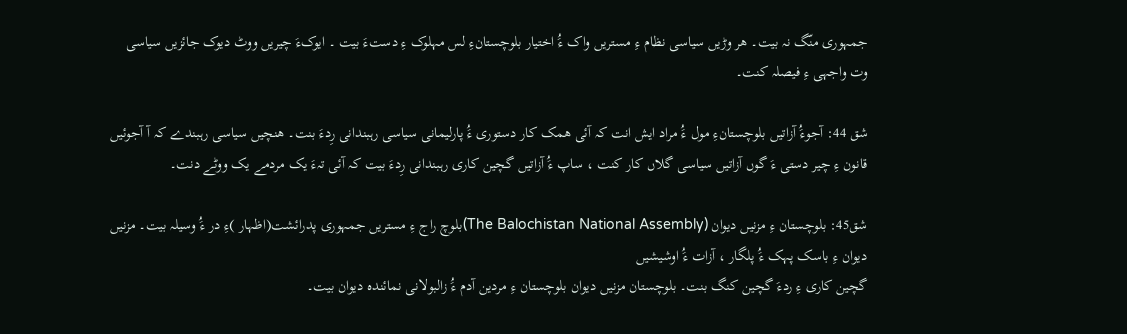جمہوری منّگ نہ بیت۔ ھر وڑیں سیاسی نظام ءِ مستریں واک ءَُ اختیار بلوچستانءِ لس مہلوک ءِ دستءَ بیت ۔ ایوکءَ چیریں ووٹ دیوک جائزیں سیاسی وت واجہی ءِ فیصلہ کنت۔

شق 44: آجوءَُ آزاتیں بلوچستانءِ مول ءَُ مراد ایش انت کہ آئی ھمک کار دستوری ءَُ پارلیمانی سیاسی رہبندانی رِدءَ بنت۔ ھنچیں سیاسی رہبندے کہ آ آجوئیں قانون ءِ چیر دستی ءَ گوں آزاتیں سیاسی گلاں کار کنت ، ساپ ءَُ آزاتیں گچین کاری رہبندانی رِدءَ بیت کہ آئی تہءَ یک مردمے یک ووٹے دنت۔

شق45: بلوچستان ءِ مزنیں دیوان (The Balochistan National Assembly)بلوچ راج ءِ مستریں جمہوری پدرائشت(اظہار )ءِ در ءَُ وسیلہ بیت۔ مزنیں دیوان ءِ باسک پہک ءَُ پلگار ، آزات ءَُ اوشیشیں
گچین کاری ءِ ردءَ گچین کنگ بنت۔ بلوچستان مزنیں دیوان بلوچستان ءِ مردین آدم ءَُ زالبولانی نمائندہ دیوان بیت۔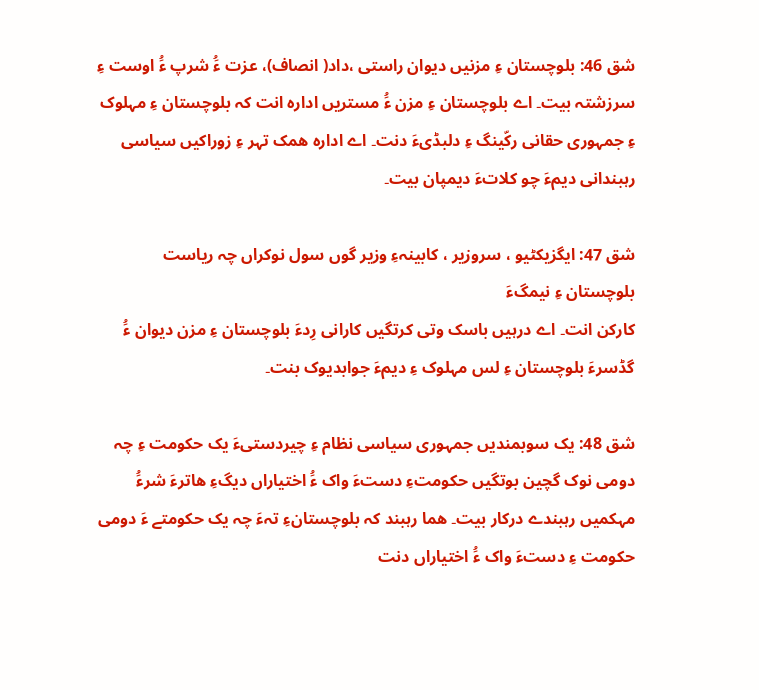شق 46: بلوچستان ءِ مزنیں دیوان راستی ،داد( انصاف)، عزت ءَُ شرپ ءَُ اوست ءِ سرزشتہ بیت۔ اے بلوچستان ءِ مزن ءَُ مستریں ادارہ انت کہ بلوچستان ءِ مہلوک ءِ جمہوری حقانی رکّینگ ءِ دلبڈیءَ دنت۔ اے ادارہ ھمک تہر ءِ زوراکیں سیاسی رہبندانی دیمءَ چو کلاتءَ دیمپان بیت۔

شق 47: ایگزیکٹیو ، سروزیر ، کابینہءِ وزیر گوں سول نوکراں چہ ریاست بلوچستان ءِ نیمگءَ
کارکن انت۔ اے درہیں باسک وتی کرتگیں کارانی رِدءَ بلوچستان ءِ مزن دیوان ءَُ گڈسرءَ بلوچستان ءِ لس مہلوک ءِ دیمءَ جوابدیوک بنت۔

شق 48: یک سوبمندیں جمہوری سیاسی نظام ءِ چیردستیءَ یک حکومت ءِ چہ دومی نوک گچین بوتگیں حکومتءِ دستءَ واک ءَُ اختیاراں دیگءِ ھاترءَ شرءَُ مہکمیں رہبندے درکار بیت۔ ھما رہبند کہ بلوچستانءِ تہءَ چہ یک حکومتے ءَ دومی حکومت ءِ دستءَ واک ءَُ اختیاراں دنت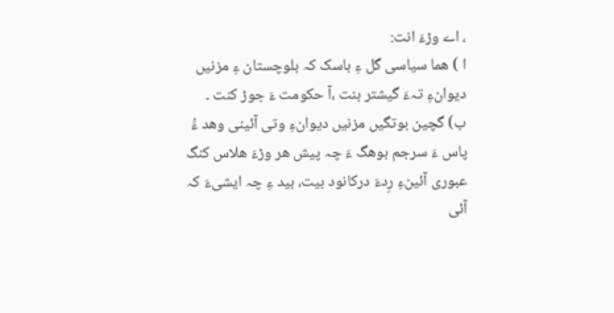، اے وڑءَ انت:
ا ) ھما سیاسی گل ءِ باسک کہ بلوچستان ءِ مزنیں دیوانءِ تہءَ گیشتر بنت ،آ حکومت ءَ جوڑ کنت ۔
ب) گچین بوتگیں مزنیں دیوانءِ وتی آئینی وھد ءَُ پاس ءَ سرجم بوھگ ءَ چہ پیش ھر وڑءَ ھلاس کنگ عبوری آئینءِ رِدءَ درکانود بیت، بید ءِ چہ ایشیءَ کہ آئی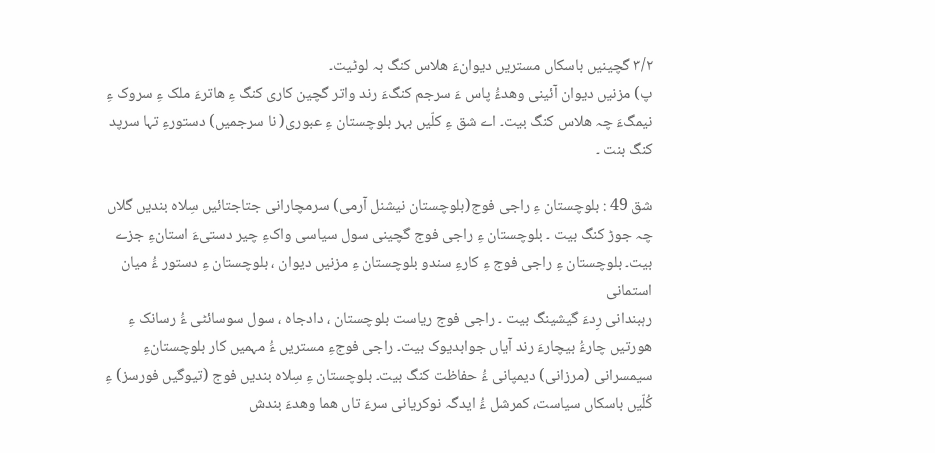۳/۲ گچینیں باسکاں مستریں دیوانءَ ھلاس کنگ بہ لوٹیت۔
پ) مزنیں دیوان آئینی وھدءَُ پاس ءَ سرجم کنگءَ رند واتر گچین کاری کنگ ءِ ھاترءَ ملک ءِ سروک ءِ نیمگءَ چہ ھلاس کنگ بیت۔ اے شق ءِ کلّیں بہر بلوچستان ءِ عبوری( نا سرجمیں) دستورءِ تہا سرپد کنگ بنت ۔

شق 49 : بلوچستان ءِ راجی فوج(بلوچستان نیشنل آرمی) سرمچارانی جتاجتائیں سِلاہ بندیں گلاں چہ جوڑ کنگ بیت ۔ بلوچستان ءِ راجی فوج گچینی سول سیاسی واکءِ چیر دستیءَ استانءِ جزے بیت۔ بلوچستان ءِ راجی فوج ءِ کارءِ سندو بلوچستان ءِ مزنیں دیوان ، بلوچستان ءِ دستور ءَُ میان استمانی
رہبندانی رِدءَ گیشینگ بیت ۔ راجی فوج ریاست بلوچستان ، دادجاہ ، سول سوسائٹی ءَُ رسانک ءِ ھورتیں چارءَُ بیچارءَ رند آیاں جوابدیوک بیت۔ راجی فوجءِ مستریں ءَُ مہمیں کار بلوچستانءِ سیمسرانی (مرزانی) دیمپانی ءَُ حفاظت کنگ بیت۔ بلوچستان ءِ سِلاہ بندیں فوج (تیوگیں فورسز) ءِ کُلّیں باسکاں سیاست، کمرشل ءَُ ایدگہ نوکریانی سرءَ تاں ھما وھدءَ بندش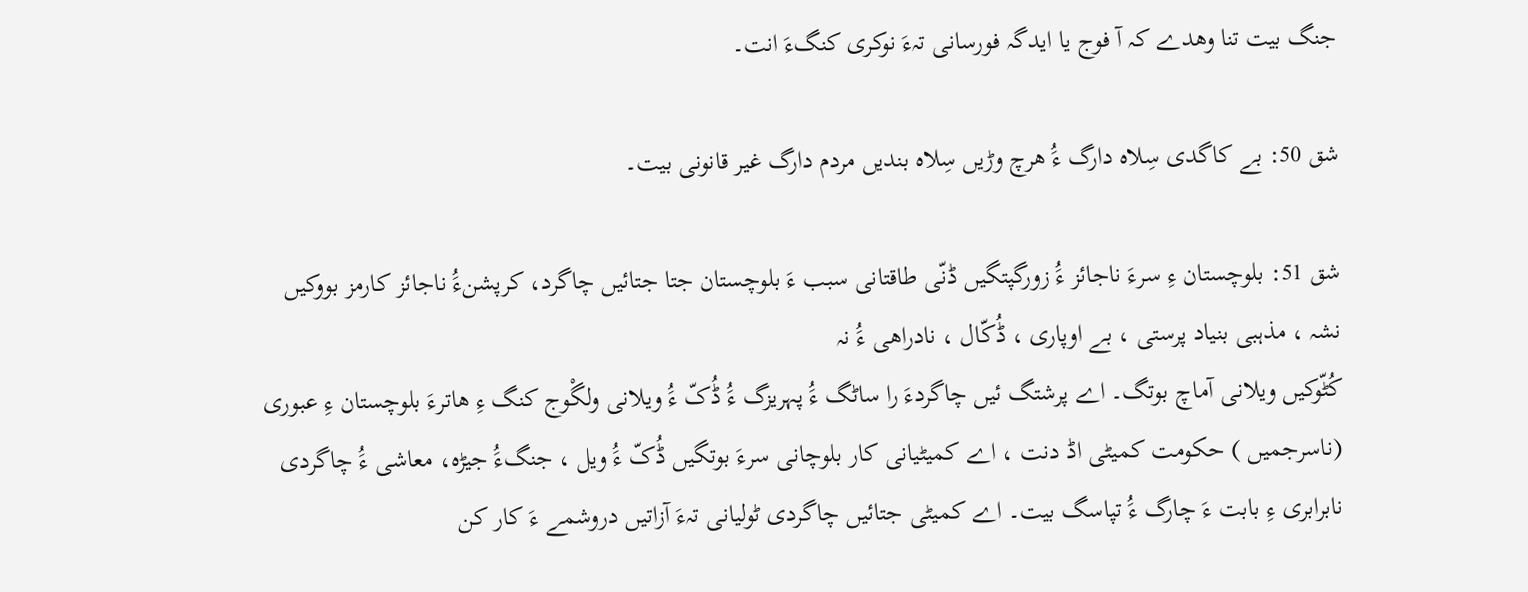جنگ بیت تنا وھدے کہ آ فوج یا ایدگہ فورسانی تہءَ نوکری کنگءَ انت۔

شق 50: بے کاگدی سِلاہ دارگ ءَُ ھرچ وڑیں سِلاہ بندیں مردم دارگ غیر قانونی بیت۔

شق 51: بلوچستان ءِ سرءَ ناجائز ءَُ زورگپتگیں ڈنّی طاقتانی سبب ءَ بلوچستان جتا جتائیں چاگرد، کرپشنءَُ ناجائز کارمز بووکیں نشہ ، مذہبی بنیاد پرستی ، بے اوپاری ، ڈُکّال ، نادراھی ءَُ نہ
کُٹّوکیں ویلانی آماچ بوتگ۔ اے پرشتگ ئیں چاگردءَ را ساٹگ ءَُ پہریزگ ءَُ ڈُکّ ءَُ ویلانی ولگْوج کنگ ءِ ھاترءَ بلوچستان ءِ عبوری (ناسرجمیں ) حکومت کمیٹی اڈ دنت ، اے کمیٹیانی کار بلوچانی سرءَ بوتگیں ڈُکّ ءَُ ویل ، جنگءَُ جیڑہ، معاشی ءَُ چاگردی نابرابری ءِ بابت ءَ چارگ ءَُ تپاسگ بیت۔ اے کمیٹی جتائیں چاگردی ٹولیانی تہءَ آزاتیں دروشمے ءَ کار کن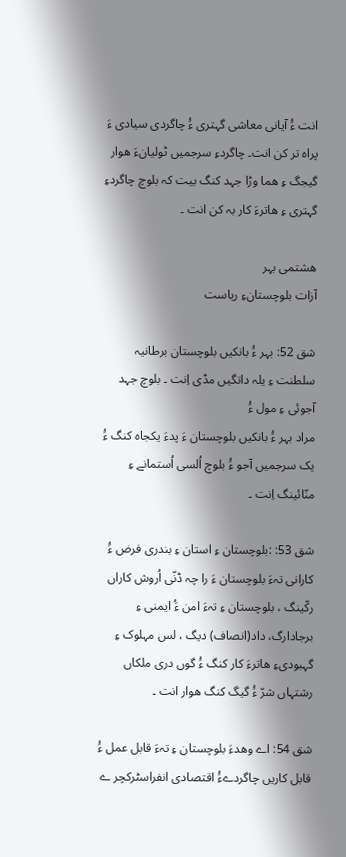انت ءَُ آیانی معاشی گہتری ءَُ چاگردی سیادی ءَ پراہ تر کن انت۔ چاگردءِ سرجمیں ٹولیانءَ ھوار گیجگ ءِ ھما وڑا جہد کنگ بیت کہ بلوچ چاگردءِ گہتری ءِ ھاترءَ کار بہ کن انت ۔

ھشتمی بہر
آزات بلوچستانءِ ریاست

شق 52: بہر ءَُ بانکیں بلوچستان برطانیہ سلطنت ءِ یلہ داتگیں مڈی اِنت ۔ بلوچ جہد آجوئی ءِ مول ءَُ
مراد بہر ءَُ بانکیں بلوچستان ءَ پدءَ یکجاہ کنگ ءَُ یک سرجمیں آجو ءَُ بلوچ اُلسی اُستمانے ءِ منّائینگ اِنت ۔

شق 53: :بلوچستان ءِ استان ءِ بندری فرض ءَُ کارانی تہءَ بلوچستان ءَ را چہ ڈنّی اُروش کاراں
رکّینگ ، بلوچستان ءِ تہءَ امن ءَُ ایمنی ءِ برجادارگ، داد(انصاف) دیگ ، لس مہلوک ءِ گہبودیءِ ھاترءَ کار کنگ ءَُ گوں دری ملکاں رشتہاں شرّ ءَُ گیگ کنگ ھوار انت ۔

شق 54: اے وھدءَ بلوچستان ءِ تہءَ قابل عمل ءَُ قابل کاریں چاگردےءَُ اقتصادی انفراسٹرکچر ے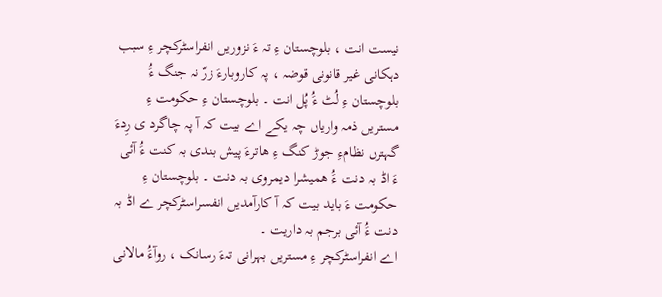نیست انت ، بلوچستان ءِ تہ ءَ نزوریں انفراسٹرکچر ءِ سبب دہکانی غیر قانونی قوضہ ، پہ کاروبارءَ زرّ نہ جنگ ءَُ بلوچستان ءِ لُٹ ءَُ پُل انت ۔ بلوچستان ءِ حکومت ءِ مستریں ذمہ واریاں چہ یکے اے بیت کہ آ پہ چاگرد ی رِدءَ گہترں نظامءِ جوڑ کنگ ءِ ھاترءَ پیش بندی بہ کنت ءَُ آئی ءَ اڈ بہ دنت ءَُ ھمیشرا دیمروی بہ دنت ۔ بلوچستان ءِ حکومت ءَ باید بیت کہ آ کارآمدیں انفسراسٹرکچر ے اڈ بہ دنت ءَُ آئی برجم بہ داریت ۔
اے انفراسٹرکچر ءِ مستریں بہرانی تہءَ رسانک ، روآءَُ مالانی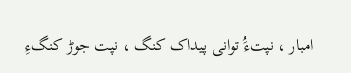امبار ، نپتءَُ توانی پیداک کنگ ، نپت جوڑ کنگءِ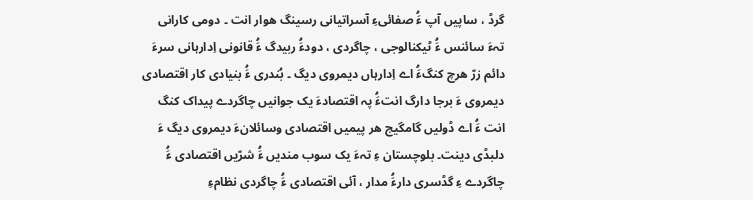گرڈ ، ساپیں آپ ءَُ صفائیءِ آسراتیانی رسینگ ھوار انت ۔ دومی کارانی تہءَ سائنس ءَُ ٹیکنالوجی ، چاگردی ، دودءَُ ربیدگ ءَُ قانونی اِدارہانی سرءَ دائم زرّ ھرچ کنگءَُ اے اِدارہاں دیمروی دیگ ۔ بُندری ءَُ بنیادی کار اقتصادی دیمروی ءَ برجا دارگ انتءَُ پہ اقتصادءَ یک جوانیں چاگردے پیداک کنگ انت ءَُ اے ڈولیں گامگیج ھر پیمیں اقتصادی وسائلانءَ دیمروی دیگ ءَ دلبڈی دینت۔ بلوچستان ءِ تہءَ یک سوب مندیں ءَُ شرّیں اقتصادی ءَُ چاگردے ءِ گڈسری دارءَُ مدار ، آئی اقتصادی ءَُ چاگردی نظامءِ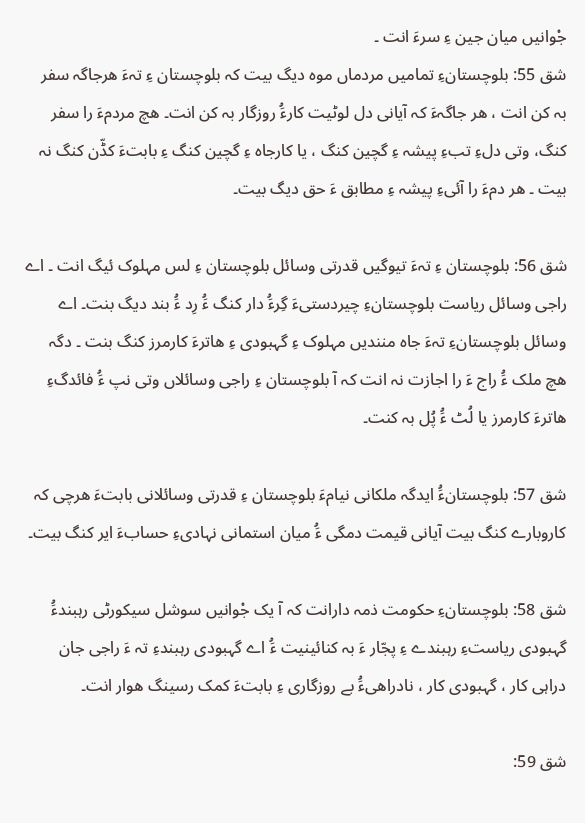جْوانیں میان جین ءِ سرءَ انت ۔
شق 55: بلوچستانءِ تمامیں مردماں موہ دیگ بیت کہ بلوچستان ءِ تہءَ ھرجاگہ سفر بہ کن انت ، ھر جاگہءَ کہ آیانی دل لوٹیت کارءَُ روزگار بہ کن انت۔ ھچ مردمءَ را سفر کنگ، وتی دلءِ تبءِ پیشہ ءِ گچین کنگ ، یا کارجاہ ءِ گچین کنگ ءِ بابتءَ کڈّن کنگ نہ بیت ۔ ھر دمءَ را آئیءِ پیشہ ءِ مطابق ءَ حق دیگ بیت۔

شق 56: بلوچستان ءِ تہءَ تیوگیں قدرتی وسائل بلوچستان ءِ لس مہلوک ئیگ انت ۔ اے راجی وسائل ریاست بلوچستانءِ چیردستیءَ گِرءَُ دار کنگ ءَُ رِد ءَُ بند دیگ بنت۔ اے وسائل بلوچستانءِ تہءَ جاہ منندیں مہلوک ءِ گہبودی ءِ ھاترءَ کارمرز کنگ بنت ۔ دگہ ھچ ملک ءَُ راج ءَ را اجازت نہ انت کہ آ بلوچستان ءِ راجی وسائلاں وتی نپ ءَُ فائدگءِ ھاترءَ کارمرز یا لُٹ ءَُ پُل بہ کنت۔

شق 57: بلوچستانءَُ ایدگہ ملکانی نیامءَ بلوچستان ءِ قدرتی وسائلانی بابتءَ ھرچی کہ کاروبارے کنگ بیت آیانی قیمت دمگی ءَُ میان استمانی نہادیءِ حسابءَ ایر کنگ بیت۔

شق 58: بلوچستانءِ حکومت ذمہ دارانت کہ آ یک جْوانیں سوشل سیکورٹی رہبندءَُ گہبودی ریاستءِ رہبندے ءِ پجّار ءَ بہ کنائینیت ءَُ اے گہبودی رہبندءِ تہ ءَ راجی جان دراہی کار ، گہبودی کار ، نادراھیءَُ بے روزگاری ءِ بابتءَ کمک رسینگ ھوار انت۔

شق 59: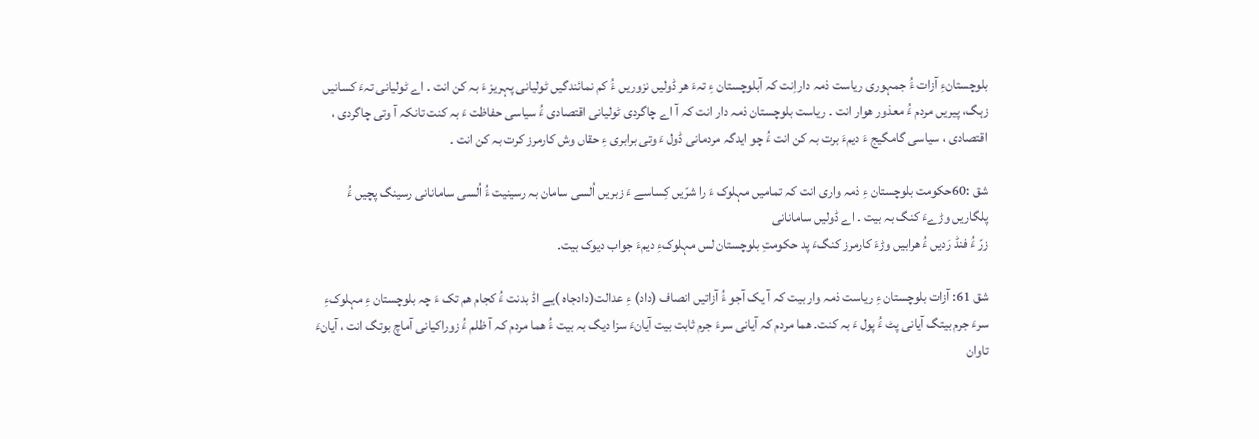بلوچستانءِ آزات ءَُ جمہوری ریاست ذمہ داراِنت کہ آبلوچستان ءِ تہءَ ھر ڈولیں نزوریں ءَُ کم نمائندگیں ٹولیانی پہریز ءَ بہ کن انت ۔ اے ٹولیانی تہءَ کسانیں زہگ، پیریں مردم ءَُ معذور ھوار انت ۔ ریاست بلوچستان ذمہ دار انت کہ آ اے چاگردی ٹولیانی اقتصادی ءَُ سیاسی حفاظت ءَ بہ کنت تانکہ آ وتی چاگردی ، اقتصادی ، سیاسی گامگیج ءَ دیمءَ برت بہ کن انت ءَُ چو ایدگہ مردمانی ڈول ءَ وتی برابری ءِ حقاں وش کارمرز کرت بہ کن انت ۔

شق :60حکومت بلوچستان ءِ ذمہ واری انت کہ تمامیں مہلوک ءَ را شرّیں کِساسے ءَ زبریں اُلسی سامان بہ رسینیت ءَُ اُلسی سامانانی رسینگ پچیں ءَُ پلگاریں وڑےءَ کنگ بہ بیت ۔ اے ڈولیں سامانانی
زرّ ءَُ فنڈ رَدیں ءَُ ھرابیں وڑءَ کارمرز کنگءَ پد حکومتِ بلوچستان لس مہلوکءِ دیمءَ جواب دیوک بیت۔

شق 61: آزات بلوچستان ءِ ریاست ذمہ وار بیت کہ آ یک آجو ءَُ آزاتیں انصاف (داد) ءِ عدالت(دادجاہ )یے اڈ بدنت ءَُ کجام ھم تک ءَ چہ بلوچستان ءِ مہلوکءِ سرءَ جرم بیتگ آیانی پٹ ءَُ پول ءَ بہ کنت۔ ھما مردم کہ آیانی سرءَ جرم ثابت بیت آیانءَ سزا دیگ بہ بیت ءَُ ھما مردم کہ آ ظلم ءَُ زوراکیانی آماچ بوتگ انت ، آیانءَ تاوان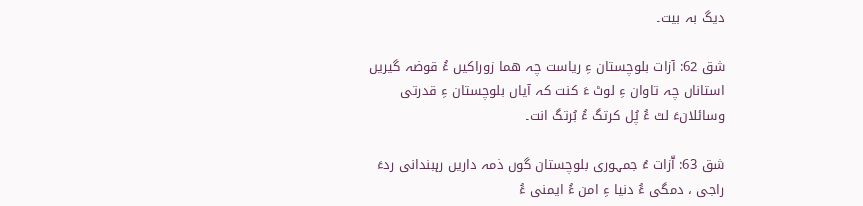دیگ بہ بیت۔

شق 62: آزات بلوچستان ءِ ریاست چہ ھما زوراکیں ءَُ قوضہ گیریں استاناں چہ تاوان ءِ لوٹ ءَ کنت کہ آیاں بلوچستان ءِ قدرتی وسائلانءَ لٹ ءَُ پُل کرتگ ءَُ بُرتگ انت۔

شق 63: آّزات ءُ جمہوری بلوچستان گوں ذمہ داریں رہبندانی ردءَ راجی ، دمگی ءَُ دنیا ءِ امن ءَُ ایمنی ءَُ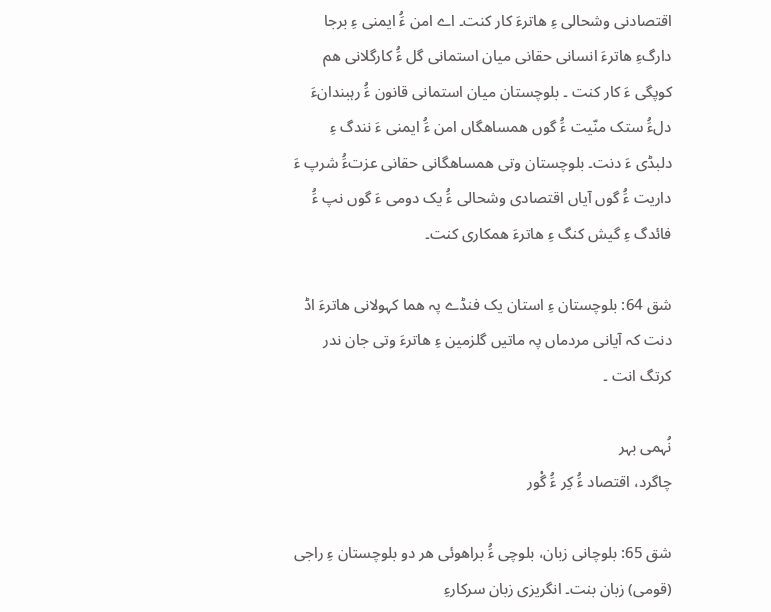اقتصادنی وشحالی ءِ ھاترءَ کار کنت۔ اے امن ءَُ ایمنی ءِ برجا دارگءِ ھاترءَ انسانی حقانی میان استمانی گل ءَُ کارگلانی ھم کوپگی ءَ کار کنت ۔ بلوچستان میان استمانی قانون ءَُ رہبندانءَ دلءَُ ستک منّیت ءَُ گوں ھمساھگاں امن ءَُ ایمنی ءَ نندگ ءِ دلبڈی ءَ دنت۔ بلوچستان وتی ھمساھگانی حقانی عزتءَُ شرپ ءَ داریت ءَُ گوں آیاں اقتصادی وشحالی ءَُ یک دومی ءَ گوں نپ ءَُ فائدگ ءِ گیش کنگ ءِ ھاترءَ ھمکاری کنت۔

شق 64: بلوچستان ءِ استان یک فنڈے پہ ھما کہولانی ھاترءَ اڈ دنت کہ آیانی مردماں پہ ماتیں گلزمین ءِ ھاترءَ وتی جان ندر کرتگ انت ۔

نُہمی بہر
چاگرد، اقتصاد ءَُ کِر ءَُ گْور

شق 65: بلوچانی زبان، بلوچی ءَُ براھوئی ھر دو بلوچستان ءِ راجی (قومی) زبان بنت۔ انگریزی زبان سرکارءِ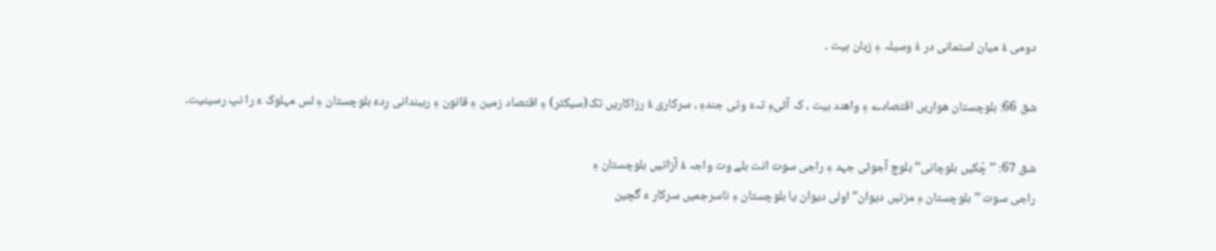دومی ءَُ میان استمانی در ءَُ وسیلہ ءِ زبان بیت ۔

شق 66: بلوچستان ھواریں اقتصادے ءِ واھند بیت ، کہ آئیءِ تہءَ وتی جندءِ ، سرکاری ءَُ رزاکاریں تک(سیکٹر) ءِ اقتصاد زمین ءِ قانون ءِ رہبندانی رِدءَ بلوچستان ءِ لس مہلوک ءَ را نپ رسینیت۔

شق 67: ’’چُکیں بلوچانی‘‘ بلوچ آجوئی جہد ءِ راجی سوت انت بلے وت واجہ ءَُ آزاتیں بلوچستان ءِ
راجی سوت ’’بلوچستان ءِ مزنیں دیوان" اولی دیوان یا بلوچستان ءِ ناسرجمیں سرکار ءَ گچین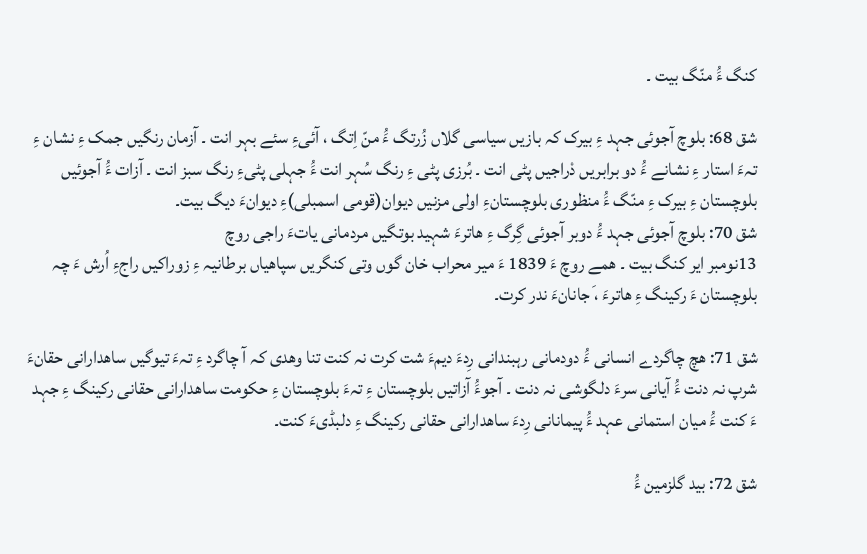کنگ ءَُ منّگ بیت ۔

شق 68: بلوچ آجوئی جہد ءِ بیرک کہ بازیں سیاسی گلاں زُرتگ ءَُ منّ اِتگ ، آئیءِ سئے بہر انت ۔ آزمان رنگیں جمک ءِ نشان ءِ تہءَ استار ءِ نشانے ءَُ دو برابریں دْراجیں پٹی انت ۔ بُرزی پٹی ءِ رنگ سُہر انت ءَُ جہلی پٹیءِ رنگ سبز انت ۔ آزات ءَُ آجوئیں بلوچستان ءِ بیرک ءِ منّگ ءَُ منظوری بلوچستانءِ اولی مزنیں دیوان(قومی اسمبلی)ءِ دیوانءَ دیگ بیت۔
شق 70: بلوچ آجوئی جہد ءَُ دوبر آجوئی گِرگ ءِ ھاترءَ شہید بوتگیں مردمانی یاتءَ راجی روچ
13نومبر ایر کنگ بیت ۔ ھمے روچ ءَ 1839 ءَ میر محراب خان گوں وتی کنگریں سپاھیاں برطانیہ ءِ زوراکیں راجءِ اُرش ءَ چہ بلوچستان ءَ رکینگ ءِ ھاترءَ ،َ جانانءَ ندر کرت۔

شق 71: ھچ چاگردے انسانی ءَُ دودمانی رہبندانی رِدءَ دیمءَ شت کرت نہ کنت تنا وھدی کہ آ چاگرد ءِ تہءَ تیوگیں ساھدارانی حقانءَ شرپ نہ دنت ءَُ آیانی سرءَ دلگوشی نہ دنت ۔ آجوءَُ آزاتیں بلوچستان ءِ تہءَ بلوچستان ءِ حکومت ساھدارانی حقانی رکینگ ءِ جہد ءَ کنت ءَُ میان استمانی عہد ءَُ پیمانانی رِدءَ ساھدارانی حقانی رکینگ ءِ دلبڈیءَ کنت۔

شق 72: بید گلزمین ءَُ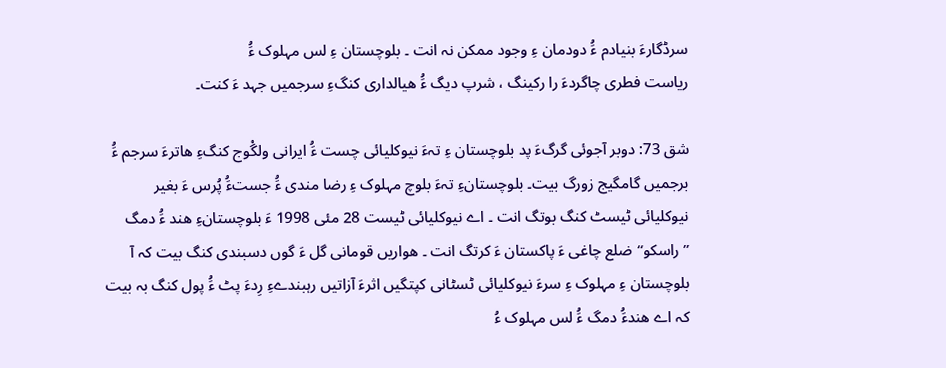سرڈگارءَ بنیادم ءَُ دودمان ءِ وجود ممکن نہ انت ۔ بلوچستان ءِ لس مہلوک ءَُ
ریاست فطری چاگردءَ را رکینگ ، شرپ دیگ ءَُ ھیالداری کنگءِ سرجمیں جہد ءَ کنت۔

شق 73: دوبر آجوئی گرگءَ پد بلوچستان ءِ تہءَ نیوکلیائی چست ءَُ ایرانی ولگْوج کنگءِ ھاترءَ سرجم ءَُ برجمیں گامگیج زورگ بیت۔ بلوچستانءِ تہءَ بلوچ مہلوک ءِ رضا مندی ءَُ جستءَُ پُرس ءَ بغیر نیوکلیائی ٹیسٹ کنگ بوتگ انت ۔ اے نیوکلیائی ٹیست 28 مئی 1998 ءَ بلوچستانءِ ھند ءَُ دمگ ’’راسکو‘‘ضلع چاغی ءَ پاکستان ءَ کرتگ انت ۔ ھواریں قومانی گل ءَ گوں دسبندی کنگ بیت کہ آ بلوچستان ءِ مہلوک ءِ سرءَ نیوکلیائی ٹسٹانی کپتگیں اثرءَ آزاتیں رہبندےءِ رِدءَ پٹ ءَُ پول کنگ بہ بیت کہ اے ھندءَُ دمگ ءَُ لس مہلوک ءُ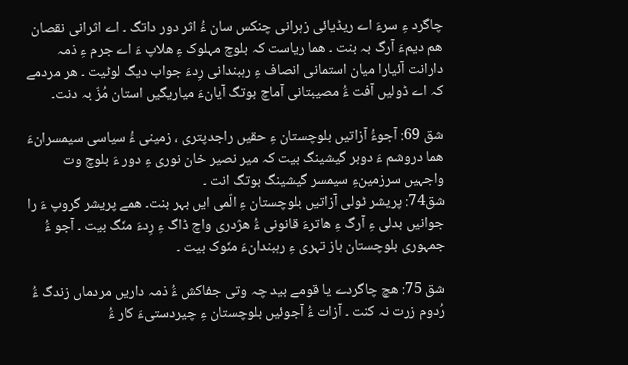چاگرد ءِ سرءَ اے ریڈیائی زہرانی چنکس سان ءَُ اثر دور داتگ ۔ اے اثرانی نقصان ھم دیمءَ آرگ بہ بنت ۔ ھما ریاست کہ بلوچ مہلوک ءِ ھلاپ ءَ اے جرم ءِ ذمہ دارانت آئیارا میان استمانی انصاف ءِ رہبندانی رِدءَ جواب دیگ لوٹیت ۔ ھر مردمے کہ اے ڈولیں آفت ءَُ مصیبتانی آماچ بوتگ آیانءَ میاریگیں استان مُزّ بہ دنت۔

شق 69: آجوءَُ آزاتیں بلوچستان ءِ حقیں راجدپتری ، زمینی ءَُ سیاسی سیمسرانءَ ھما دروشم ءَ دوبر گیشینگ بیت کہ میر نصیر خان نوری ءِ دور ءَ بلوچ وت واجہیں سرزمینءِ سیمسر گیشینگ بوتگ انت ۔
شق74: پریشر ٹولی آزاتیں بلوچستان ءِ الّمی ایں بہر بنت۔ ھمے پریشر گروپ ءَ را جوانیں بدلی ءِ آرگ ءِ ھاترءَ قانونی ءَُ ھژدری واچ ڈاگ ءِ رِدءَ منّگ بیت ۔ آجو ءَُ جمہوری بلوچستان باز تہری ءِ رہبندانءَ منّوک بیت ۔

شق 75: ھچ چاگردے یا قومے بید چہ وتی جفاکش ءَُ ذمہ داریں مردماں زندگ ءَُ رُدوم زرت نہ کنت ۔ آزات ءَُ آجوئیں بلوچستان ءِ چیردستیءَ کار ءَُ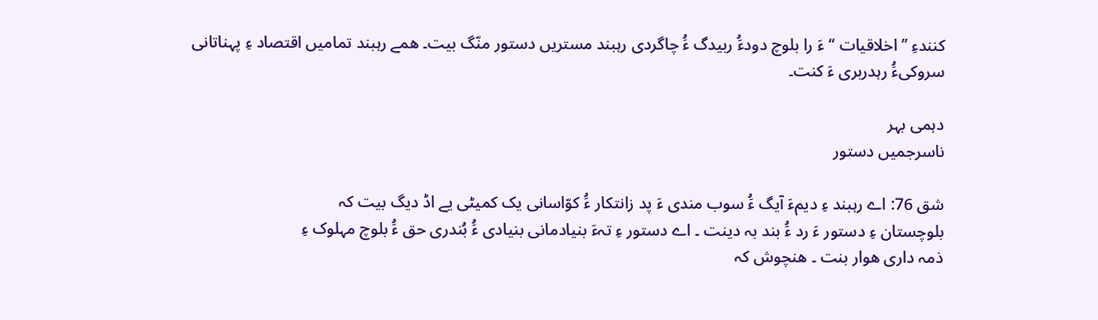کنندءِ ’’اخلاقیات ‘‘ءَ را بلوچ دودءَُ ربیدگ ءَُ چاگردی رہبند مستریں دستور منّگ بیت۔ ھمے رہبند تمامیں اقتصاد ءِ پہناتانی سروکیءَُ رہدربری ءَ کنت۔

دہمی بہر
ناسرجمیں دستور

شق 76: اے رہبند ءِ دیمءَ آیگ ءَُ سوب مندی ءَ پد زانتکار ءَُ کوّاسانی یک کمیٹی یے اڈ دیگ بیت کہ
بلوچستان ءِ دستور ءَ رد ءَُ بند بہ دینت ۔ اے دستور ءِ تہءَ بنیادمانی بنیادی ءَُ بُندری حق ءَُ بلوچ مہلوک ءِ
ذمہ داری ھوار بنت ۔ ھنچوش کہ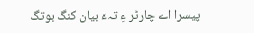پیسرا اے چارٹر ءِ تہءَ بیان کنگ بوتگ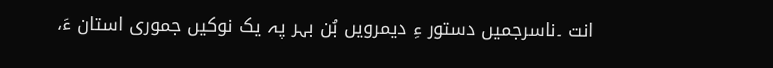انت ۔ناسرجمیں دستور ءِ دیمرویں بُن بہر پہ یک نوکیں جموری استان ءَ،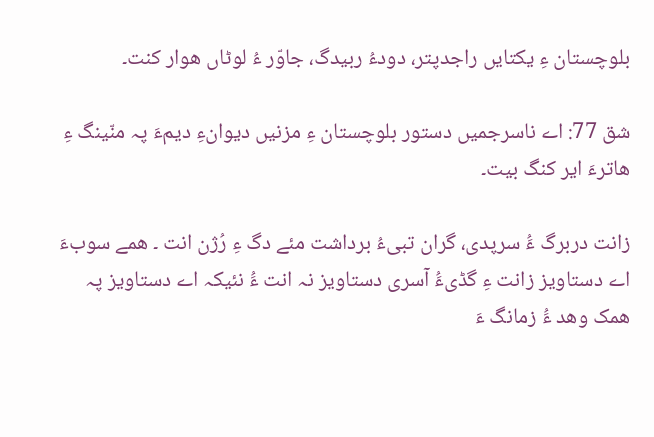بلوچستان ءِ یکتایں راجدپتر، دودءُ ربیدگ، جاوّر ءُ لوٹاں ھوار کنت۔

شق 77: اے ناسرجمیں دستور بلوچستان ءِ مزنیں دیوانءِ دیمءَ پہ منّینگ ءِ ھاترءَ ایر کنگ بیت۔

زانت دربرگ ءَُ سرپدی، گران تبیءُ برداشت مئے دگ ءِ رُژن انت ۔ ھمے سوبءَ اے دستاویز زانت ءِ گڈیءَُ آسری دستاویز نہ انت ءَُ نئیکہ اے دستاویز پہ ھمک وھد ءَُ زمانگ ءَ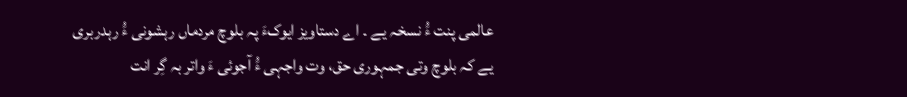عالمی پنت ءَُ نسخہ یے ۔ اے دستاویز ایوکءَ پہ بلوچ مردماں رہشونی ءَُ رہدربری یے کہ بلوچ وتی جمہوری حق، وت واجہی ءَُ آجوئی ءَ واتر بہ گِر انت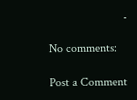۔

No comments:

Post a Comment